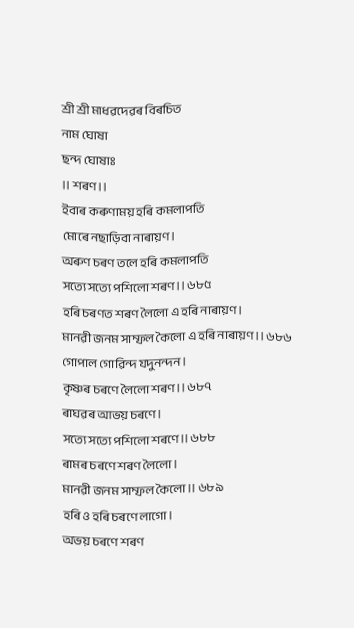শ্ৰী শ্ৰী মাধৱদেৱৰ বিৰচিত
নাম ঘোষা
ছন্দ ঘোষাঃ
।। শৰণ ।।
ইবাৰ কৰুণাময় হৰি কমলাপতি
মোৰে নছাড়িবা নাৰায়ণ।
অৰুণ চৰণ তলে হৰি কমলাপতি
সত্যে সত্যে পশিলো শৰণ।। ৬৮৫
হৰি চৰণত শৰণ লৈলো এ হৰি নাৰায়ণ।
মানৱী জনম সাম্ফল কৈলো এ হৰি নাৰায়ণ।। ৬৮৬
গোপাল গোৱিন্দ যদুনন্দন।
কৃষ্ণৰ চৰণে লৈলো শৰণ।। ৬৮৭
ৰাঘৱৰ আভয় চৰণে।
সত্যে সত্যে পশিলো শৰণে।। ৬৮৮
ৰামৰ চৰণে শৰণ লৈলো ।
মানৱী জনম সাম্ফল কৈলো।। ৬৮৯
হৰি ও হৰি চৰণে লাগো।
অভয় চৰণে শৰণ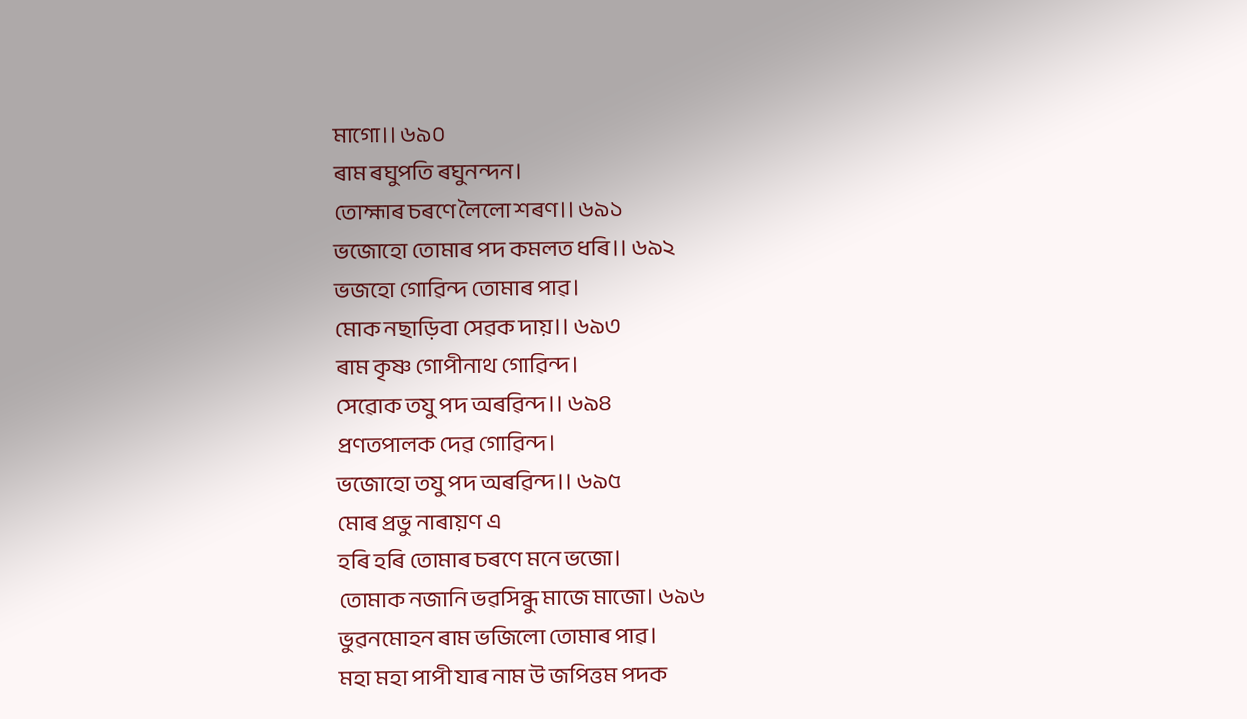মাগো।। ৬৯০
ৰাম ৰঘুপতি ৰঘুনন্দন।
তোহ্মাৰ চৰণে লৈলো শৰণ।। ৬৯১
ভজোহো তোমাৰ পদ কমলত ধৰি।। ৬৯২
ভজহো গোৱিন্দ তোমাৰ পাৱ।
মোক নছাড়িবা সেৱক দায়।। ৬৯৩
ৰাম কৃষ্ণ গোপীনাথ গোৱিন্দ।
সেৱোক তযু পদ অৰৱিন্দ।। ৬৯৪
প্ৰণতপালক দেৱ গোৱিন্দ।
ভজোহো তযু পদ অৰৱিন্দ।। ৬৯৫
মোৰ প্ৰভু নাৰায়ণ এ
হৰি হৰি তোমাৰ চৰণে মনে ভজো।
তোমাক নজানি ভৱসিন্ধু মাজে মাজো। ৬৯৬
ভুৱনমোহন ৰাম ভজিলো তোমাৰ পাৱ।
মহা মহা পাপী যাৰ নাম উ জপিত্তম পদক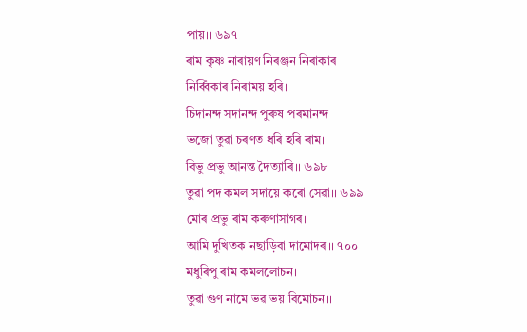পায়।। ৬৯৭
ৰাম কৃষ্ণ নাৰায়ণ নিৰঞ্জন নিৰাকাৰ
নিৰ্ব্বিকাৰ নিৰাময় হৰি।
চিদানন্দ সদানন্দ পুৰুষ পৰমানন্দ
ভজো তুৱা চৰণত ধৰি হৰি ৰাম।
বিভু প্ৰভু আনন্ত দৈত্যাৰি।। ৬৯৮
তুৱা পদ কমল সদায়ে কৰো সেৱা।। ৬৯৯
মোৰ প্ৰভু ৰাম কৰুণাসাগৰ।
আমি দুখিতক নছাড়িবা দামোদৰ।। ৭০০
মধুৰিপু ৰাম কমললোচন।
তুৱা গুণ নামে ভৱ ভয় বিমোচন।।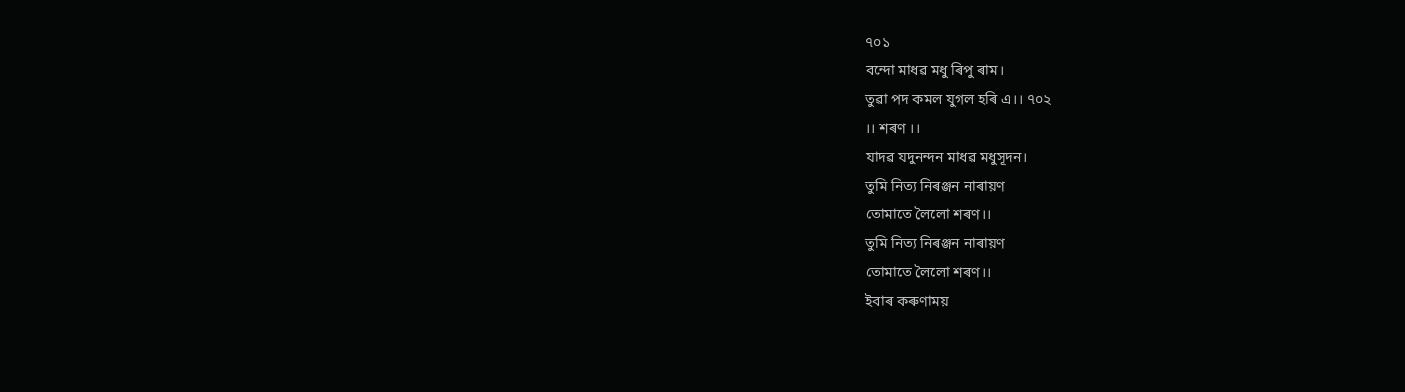৭০১
বন্দো মাধৱ মধু ৰিপু ৰাম।
তুৱা পদ কমল যুগল হৰি এ।। ৭০২
।। শৰণ ।।
যাদৱ যদুনন্দন মাধৱ মধুসূদন।
তুমি নিত্য নিৰঞ্জন নাৰায়ণ
তোমাতে লৈলো শৰণ।।
তুমি নিত্য নিৰঞ্জন নাৰায়ণ
তোমাতে লৈলো শৰণ।।
ইবাৰ কৰুণাময়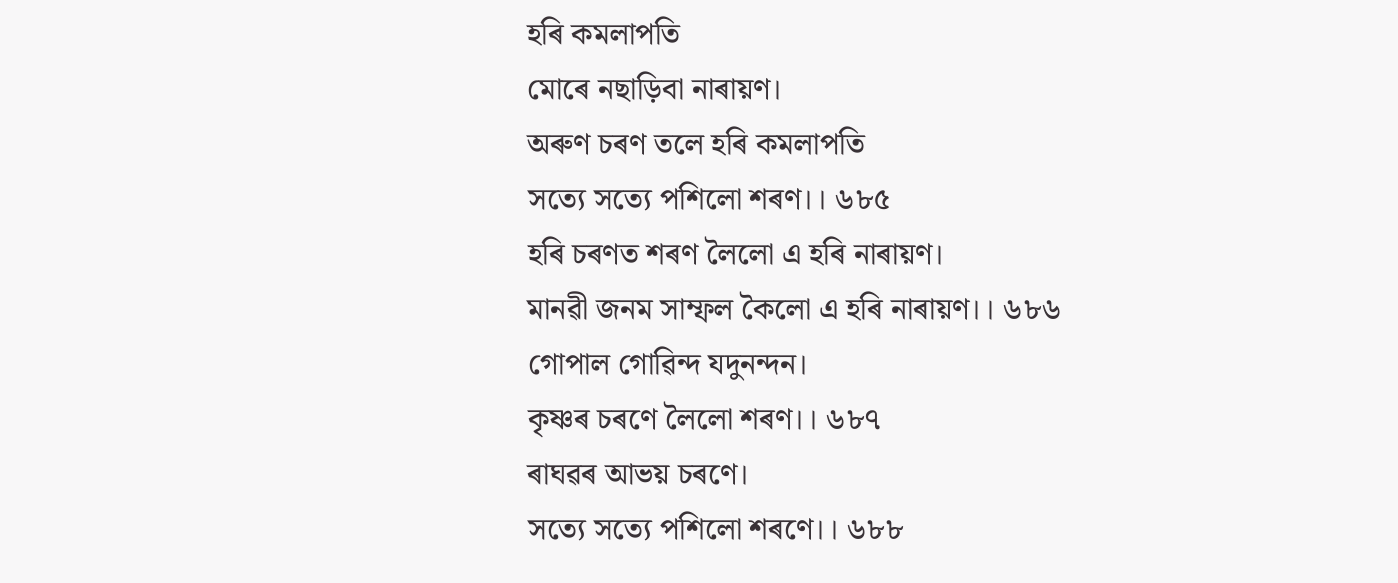হৰি কমলাপতি
মোৰে নছাড়িবা নাৰায়ণ।
অৰুণ চৰণ তলে হৰি কমলাপতি
সত্যে সত্যে পশিলো শৰণ।। ৬৮৫
হৰি চৰণত শৰণ লৈলো এ হৰি নাৰায়ণ।
মানৱী জনম সাম্ফল কৈলো এ হৰি নাৰায়ণ।। ৬৮৬
গোপাল গোৱিন্দ যদুনন্দন।
কৃষ্ণৰ চৰণে লৈলো শৰণ।। ৬৮৭
ৰাঘৱৰ আভয় চৰণে।
সত্যে সত্যে পশিলো শৰণে।। ৬৮৮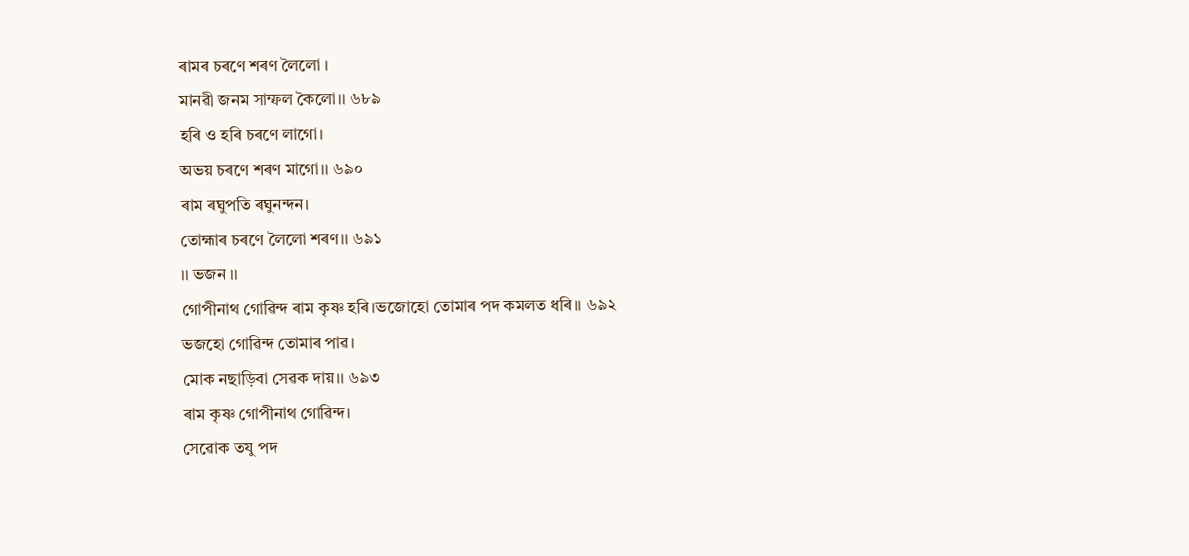ৰামৰ চৰণে শৰণ লৈলো ।
মানৱী জনম সাম্ফল কৈলো।। ৬৮৯
হৰি ও হৰি চৰণে লাগো।
অভয় চৰণে শৰণ মাগো।। ৬৯০
ৰাম ৰঘুপতি ৰঘুনন্দন।
তোহ্মাৰ চৰণে লৈলো শৰণ।। ৬৯১
।। ভজন ।।
গোপীনাথ গোৱিন্দ ৰাম কৃষ্ণ হৰি।ভজোহো তোমাৰ পদ কমলত ধৰি।। ৬৯২
ভজহো গোৱিন্দ তোমাৰ পাৱ।
মোক নছাড়িবা সেৱক দায়।। ৬৯৩
ৰাম কৃষ্ণ গোপীনাথ গোৱিন্দ।
সেৱোক তযু পদ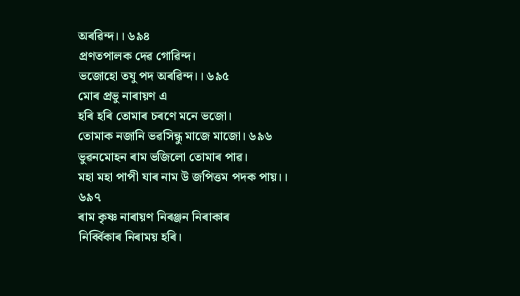অৰৱিন্দ।। ৬৯৪
প্ৰণতপালক দেৱ গোৱিন্দ।
ভজোহো তযু পদ অৰৱিন্দ।। ৬৯৫
মোৰ প্ৰভু নাৰায়ণ এ
হৰি হৰি তোমাৰ চৰণে মনে ভজো।
তোমাক নজানি ভৱসিন্ধু মাজে মাজো। ৬৯৬
ভুৱনমোহন ৰাম ভজিলো তোমাৰ পাৱ।
মহা মহা পাপী যাৰ নাম উ জপিত্তম পদক পায়।। ৬৯৭
ৰাম কৃষ্ণ নাৰায়ণ নিৰঞ্জন নিৰাকাৰ
নিৰ্ব্বিকাৰ নিৰাময় হৰি।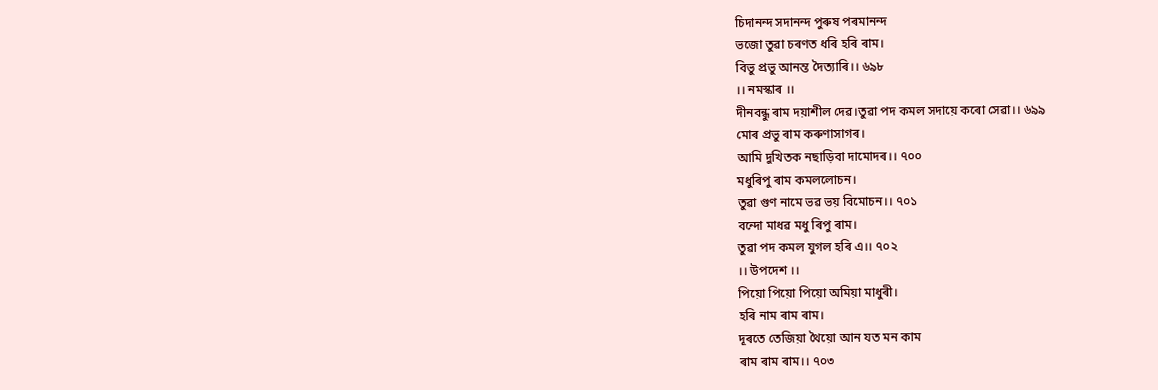চিদানন্দ সদানন্দ পুৰুষ পৰমানন্দ
ভজো তুৱা চৰণত ধৰি হৰি ৰাম।
বিভু প্ৰভু আনন্ত দৈত্যাৰি।। ৬৯৮
।। নমস্কাৰ ।।
দীনবন্ধু ৰাম দয়াশীল দেৱ।তুৱা পদ কমল সদায়ে কৰো সেৱা।। ৬৯৯
মোৰ প্ৰভু ৰাম কৰুণাসাগৰ।
আমি দুখিতক নছাড়িবা দামোদৰ।। ৭০০
মধুৰিপু ৰাম কমললোচন।
তুৱা গুণ নামে ভৱ ভয় বিমোচন।। ৭০১
বন্দো মাধৱ মধু ৰিপু ৰাম।
তুৱা পদ কমল যুগল হৰি এ।। ৭০২
।। উপদেশ ।।
পিয়ো পিয়ো পিয়ো অমিয়া মাধুৰী।
হৰি নাম ৰাম ৰাম।
দূৰতে তেজিয়া থৈয়ো আন যত মন কাম
ৰাম ৰাম ৰাম।। ৭০৩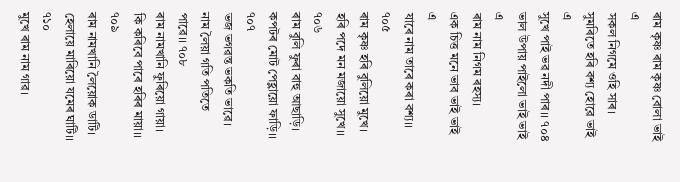ৰাম কৃষ্ণ ৰাম কৃষ্ণ বোলা ভাই এ
সকল নিগমে ওহি সাৰ।
সুমৰিতে হৰি বশ্য হোৱে ভাই এ
সুখে পাই ভৱ নদী পাৰ।। ৭০৪
ভাল উপায় পাইলো ভাই ভাই এ
ৰাম নাম নিগম ৰহস্য।
এক চিত্ত মনে ভাব ভাই ভাই এ
যাৰে নাম তাৰে কৰা বশ্য।। ৭০৫
ৰাম কৃষ্ণ হৰি বুলিয়ো মুখে।
হৰি পদে মন মজায়ো সুখে।। ৭০৬
ৰাম বুলি ফুৰা বাহু আছাড়ি।
কপটৰ মোট পেহ্লায়ো ফাড়ি।। ৭০৭
ভজ ভগৱন্ত ভকতি ভাৱে।
নাম লৈয়া গতি পতিতে পাৱে।। ৭০৮
ৰাম নামখানি ফুৰিয়ো গায়া।
কি কৰিবে পাৰে হৰিৰ মায়া।। ৭০৯
ৰাম নামখানি লৈয়োক ডাটি।
হেলায়ে মাৰিয়ো যমেৰ ঘাটি।। ৭১০
মুখে ৰাম নাম গাৱ।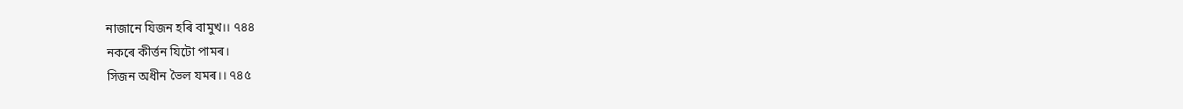নাজানে যিজন হৰি বামুখ।। ৭৪৪
নকৰে কীৰ্ত্তন যিটো পামৰ।
সিজন অধীন ভৈল যমৰ।। ৭৪৫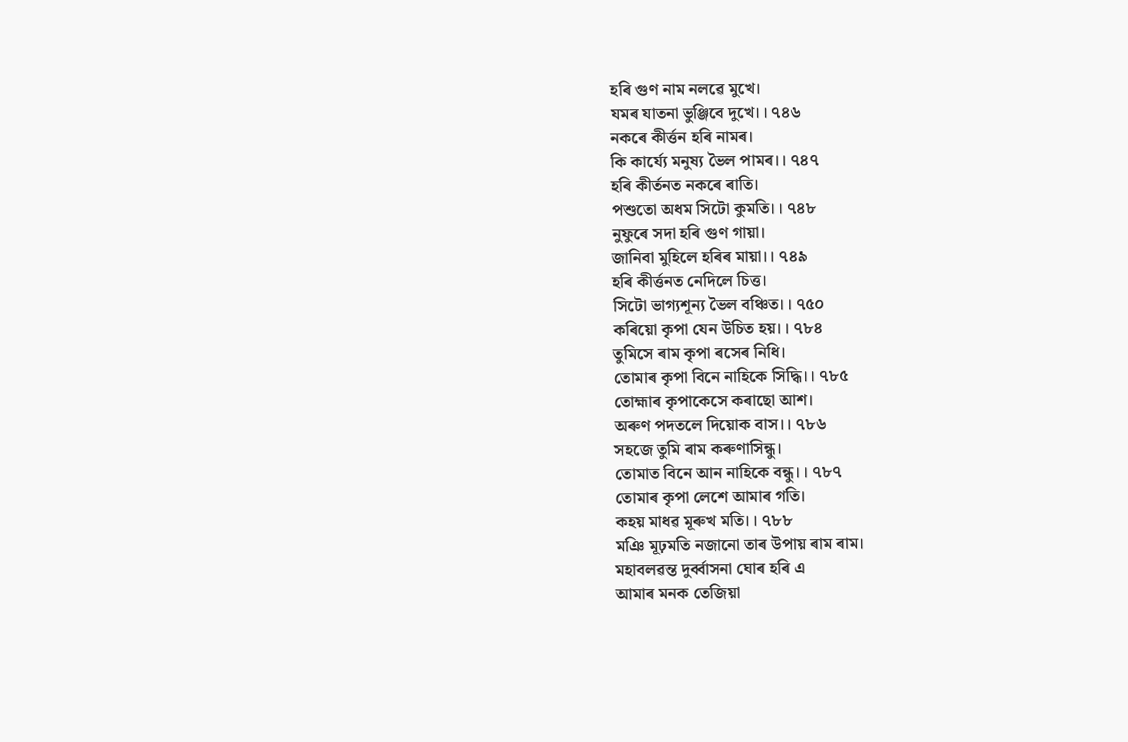হৰি গুণ নাম নলৱে মুখে।
যমৰ যাতনা ভুঞ্জিবে দুখে।। ৭৪৬
নকৰে কীৰ্ত্তন হৰি নামৰ।
কি কাৰ্য্যে মনুষ্য ভৈল পামৰ।। ৭৪৭
হৰি কীৰ্তনত নকৰে ৰাতি।
পশুতো অধম সিটো কুমতি।। ৭৪৮
নুফুৰে সদা হৰি গুণ গায়া।
জানিবা মুহিলে হৰিৰ মায়া।। ৭৪৯
হৰি কীৰ্ত্তনত নেদিলে চিত্ত।
সিটো ভাগ্যশূন্য ভৈল বঞ্চিত।। ৭৫০
কৰিয়ো কৃপা যেন উচিত হয়।। ৭৮৪
তুমিসে ৰাম কৃপা ৰসেৰ নিধি।
তোমাৰ কৃপা বিনে নাহিকে সিদ্ধি।। ৭৮৫
তোহ্মাৰ কৃপাকেসে কৰাছো আশ।
অৰুণ পদতলে দিয়োক বাস।। ৭৮৬
সহজে তুমি ৰাম কৰুণাসিন্ধু।
তোমাত বিনে আন নাহিকে বন্ধু।। ৭৮৭
তোমাৰ কৃপা লেশে আমাৰ গতি।
কহয় মাধৱ মূৰুখ মতি।। ৭৮৮
মঞি মূঢ়মতি নজানো তাৰ উপায় ৰাম ৰাম।
মহাবলৱন্ত দুৰ্ব্বাসনা ঘোৰ হৰি এ
আমাৰ মনক তেজিয়া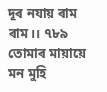দূৰ নযায় ৰাম ৰাম।। ৭৮৯
তোমাৰ মায়ায়ে মন মুহি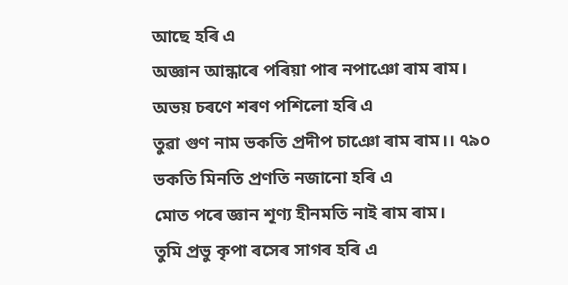আছে হৰি এ
অজ্ঞান আন্ধাৰে পৰিয়া পাৰ নপাঞো ৰাম ৰাম।
অভয় চৰণে শৰণ পশিলো হৰি এ
তুৱা গুণ নাম ভকতি প্ৰদীপ চাঞো ৰাম ৰাম।। ৭৯০
ভকতি মিনতি প্ৰণতি নজানো হৰি এ
মোত পৰে জ্ঞান শূণ্য হীনমতি নাই ৰাম ৰাম।
তুমি প্ৰভু কৃপা ৰসেৰ সাগৰ হৰি এ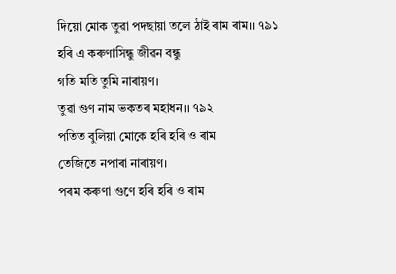দিয়ো মোক তুৱা পদছায়া তলে ঠাই ৰাম ৰাম।। ৭৯১
হৰি এ কৰুণাসিন্ধু জীৱন বন্ধু
গতি মতি তুমি নাৰায়ণ।
তুৱা গুণ নাম ভকতৰ মহাধন।। ৭৯২
পতিত বুলিয়া মোকে হৰি হৰি ও ৰাম
তেজিতে নপাৰা নাৰায়ণ।
পৰম কৰুণা গুণে হৰি হৰি ও ৰাম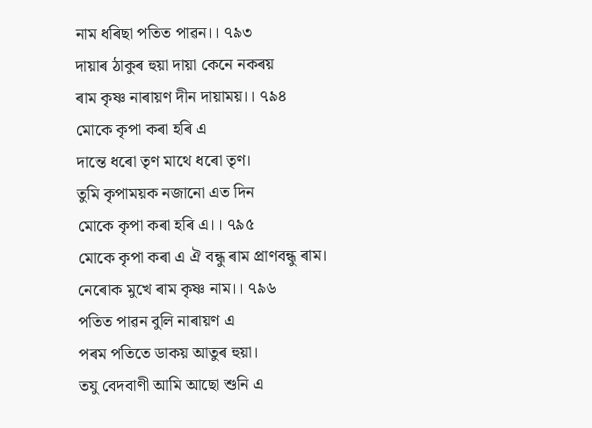নাম ধৰিছা পতিত পাৱন।। ৭৯৩
দায়াৰ ঠাকুৰ হুয়া দায়া কেনে নকৰয়
ৰাম কৃষ্ণ নাৰায়ণ দীন দায়াময়।। ৭৯৪
মোকে কৃপা কৰা হৰি এ
দান্তে ধৰো তৃণ মাথে ধৰো তৃণ।
তুমি কৃপাময়ক নজানো এত দিন
মোকে কৃপা কৰা হৰি এ।। ৭৯৫
মোকে কৃপা কৰা এ ঐ বন্ধু ৰাম প্ৰাণবন্ধু ৰাম।
নেৰোক মুখে ৰাম কৃষ্ণ নাম।। ৭৯৬
পতিত পাৱন বুলি নাৰায়ণ এ
পৰম পতিতে ডাকয় আতুৰ হুয়া।
তযু বেদবাণী আমি আছো শুনি এ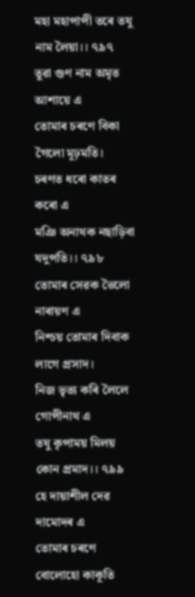মহা মহাপাপী তৰে তযু নাম লৈয়া।। ৭৯৭
তুৱা গুণ নাম অমৃত আশায়ে এ
তোমাৰ চৰণে বিকা গৈলো মূঢ়মতি।
চৰণত ধৰো কাতৰ কৰো এ
মঞি অনাথক নছাড়িবা যদুপতি।। ৭৯৮
তোমাৰ সেৱক ভৈলো নাৰায়ণ এ
নিশ্চয় তোমাৰ দিবাক লাগে প্ৰসাদ।
নিজ ভৃত্য কৰি লৈলে গোপীনাথ এ
তযু কৃপাময় মিলয় কোন প্ৰমাদ।। ৭৯৯
হে দায়াশীল দেৱ দামোদৰ এ
তোমাৰ চৰণে বোলোহো কাকূতি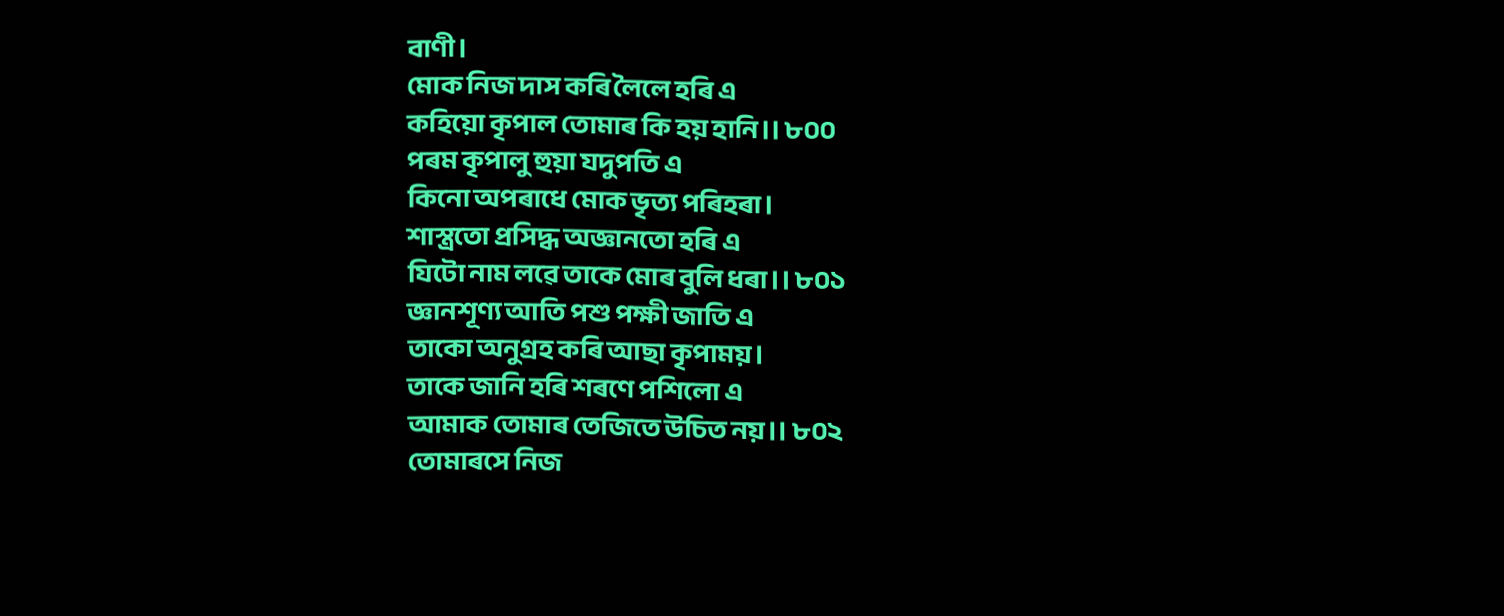বাণী।
মোক নিজ দাস কৰি লৈলে হৰি এ
কহিয়ো কৃপাল তোমাৰ কি হয় হানি।। ৮০০
পৰম কৃপালু হুয়া যদুপতি এ
কিনো অপৰাধে মোক ভৃত্য পৰিহৰা।
শাস্ত্ৰতো প্ৰসিদ্ধ অজ্ঞানতো হৰি এ
যিটো নাম লৱে তাকে মোৰ বুলি ধৰা।। ৮০১
জ্ঞানশূণ্য আতি পশু পক্ষী জাতি এ
তাকো অনুগ্ৰহ কৰি আছা কৃপাময়।
তাকে জানি হৰি শৰণে পশিলো এ
আমাক তোমাৰ তেজিতে উচিত নয়।। ৮০২
তোমাৰসে নিজ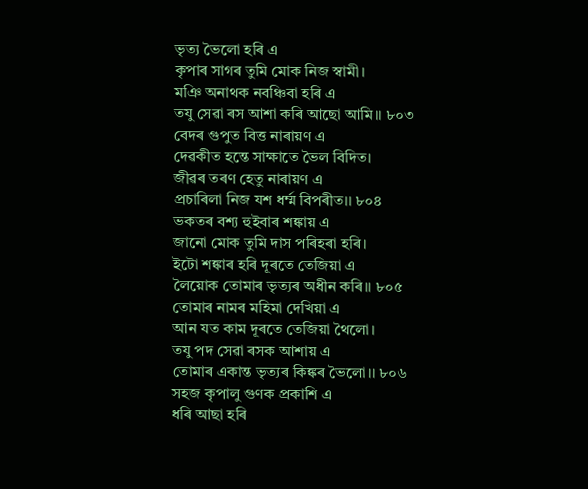ভৃত্য ভৈলো হৰি এ
কৃপাৰ সাগৰ তুমি মোক নিজ স্বামী।
মঞি অনাথক নবঞ্চিবা হৰি এ
তযু সেৱা ৰস আশা কৰি আছো আমি।। ৮০৩
বেদৰ গুপুত বিত্ত নাৰায়ণ এ
দেৱকীত হন্তে সাক্ষাতে ভৈল বিদিত।
জীৱৰ তৰণ হেতু নাৰায়ণ এ
প্ৰচাৰিলা নিজ যশ ধৰ্ম্ম বিপৰীত।। ৮০৪
ভকতৰ বশ্য হুইবাৰ শঙ্কায় এ
জানো মোক তুমি দাস পৰিহৰা হৰি।
ইটো শঙ্কাৰ হৰি দূৰতে তেজিয়া এ
লৈয়োক তোমাৰ ভৃত্যৰ অধীন কৰি।। ৮০৫
তোমাৰ নামৰ মহিমা দেখিয়া এ
আন যত কাম দূৰতে তেজিয়া থৈলো।
তযু পদ সেৱা ৰসক আশায় এ
তোমাৰ একান্ত ভৃত্যৰ কিঙ্কৰ ভৈলো।। ৮০৬
সহজ কৃপালু গুণক প্ৰকাশি এ
ধৰি আছা হৰি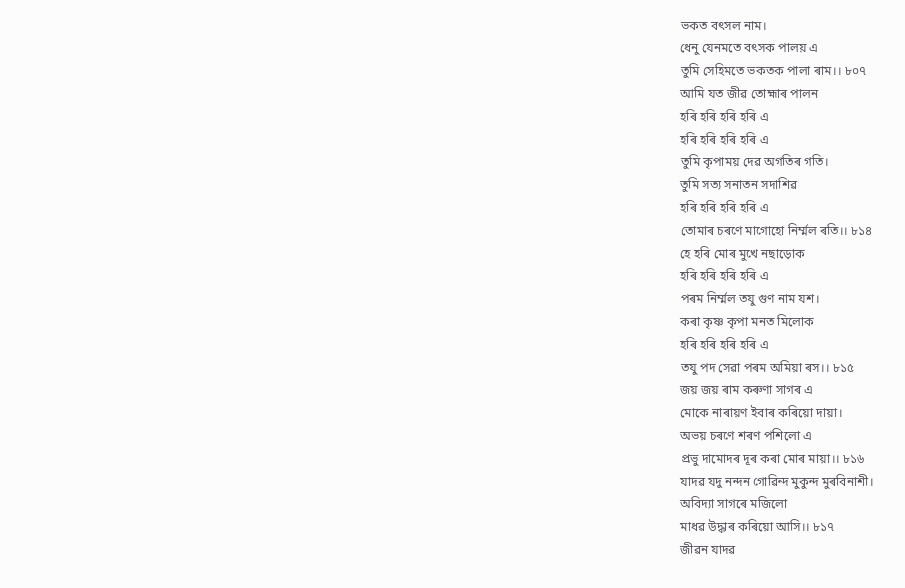ভকত বৎসল নাম।
ধেনু যেনমতে বৎসক পালয় এ
তুমি সেহিমতে ভকতক পালা ৰাম।। ৮০৭
আমি যত জীৱ তোহ্মাৰ পালন
হৰি হৰি হৰি হৰি এ
হৰি হৰি হৰি হৰি এ
তুমি কৃপাময় দেৱ অগতিৰ গতি।
তুমি সত্য সনাতন সদাশিৱ
হৰি হৰি হৰি হৰি এ
তোমাৰ চৰণে মাগোহো নিৰ্ম্মল ৰতি।। ৮১৪
হে হৰি মোৰ মুখে নছাড়োক
হৰি হৰি হৰি হৰি এ
পৰম নিৰ্ম্মল তযু গুণ নাম যশ।
কৰা কৃষ্ণ কৃপা মনত মিলোক
হৰি হৰি হৰি হৰি এ
তযু পদ সেৱা পৰম অমিয়া ৰস।। ৮১৫
জয় জয় ৰাম কৰুণা সাগৰ এ
মোকে নাৰায়ণ ইবাৰ কৰিয়ো দায়া।
অভয় চৰণে শৰণ পশিলো এ
প্ৰভু দামোদৰ দূৰ কৰা মোৰ মায়া।। ৮১৬
যাদৱ যদু নন্দন গোৱিন্দ মুকুন্দ মুৰবিনাশী।
অবিদ্যা সাগৰে মজিলো
মাধৱ উদ্ধাৰ কৰিয়ো আসি।। ৮১৭
জীৱন যাদৱ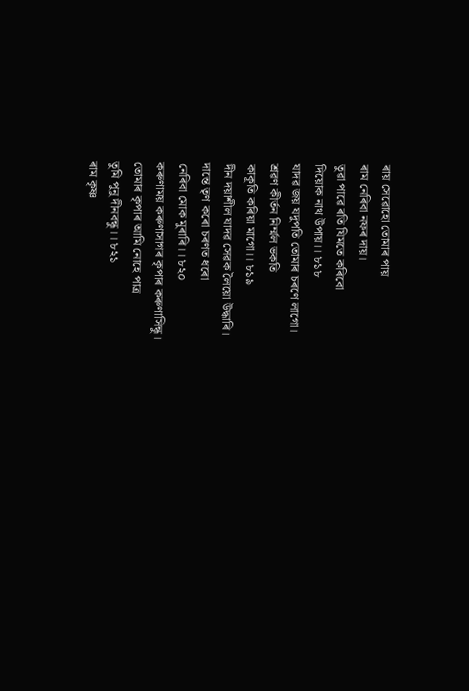ৰায় সেৱোহো তোমাৰ পায়
ৰাম নেৰিবা নফৰ দায়।
তুৱা পাৱে ৰতি যিমতে কৰিবো
দিয়োক নাথ উপায়।। ৮১৮
যাদৱ জয় যদুপতি তোমাৰ চৰণে লাগো।
শ্ৰৱণ কীৰ্তন নিৰ্ম্মল ভকতি
কাকূতি কৰিয়া মাগো।। ৮১৯
দীন দয়াশীল যাদৱ সেৱক লৈয়ো উদ্ধাৰি।
দান্তে তৃণ কৰো চৰণত ধৰো
নেৰিবা মোক মুৰাৰি।। ৮২০
কৰুণাময় কৰুণাসাগৰ কৃপাৰ কৰুণাসিন্ধু।
তোমাৰ কৃপাৰ আমি নোহে পাত্ৰ
তুমি পুনু দীনবন্ধু।। ৮২১
ৰাম কৃষ্ণ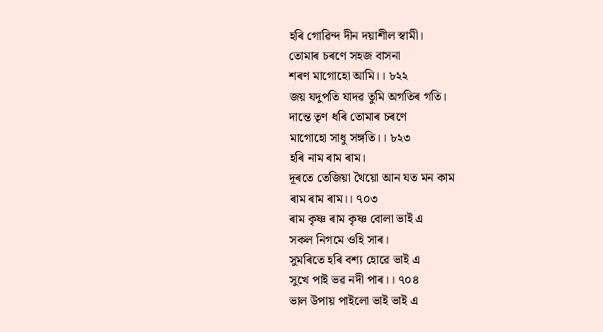হৰি গোৱিন্দ দীন দয়াশীল স্বামী।
তোমাৰ চৰণে সহজ বাসনা
শৰণ মাগোহো আমি।। ৮২২
জয় যদুপতি যাদৱ তুমি অগতিৰ গতি।
দান্তে তৃণ ধৰি তোমাৰ চৰণে
মাগোহো সাধু সঙ্গতি।। ৮২৩
হৰি নাম ৰাম ৰাম।
দূৰতে তেজিয়া থৈয়ো আন যত মন কাম
ৰাম ৰাম ৰাম।। ৭০৩
ৰাম কৃষ্ণ ৰাম কৃষ্ণ বোলা ভাই এ
সকল নিগমে ওহি সাৰ।
সুমৰিতে হৰি বশ্য হোৱে ভাই এ
সুখে পাই ভৱ নদী পাৰ।। ৭০৪
ভাল উপায় পাইলো ভাই ভাই এ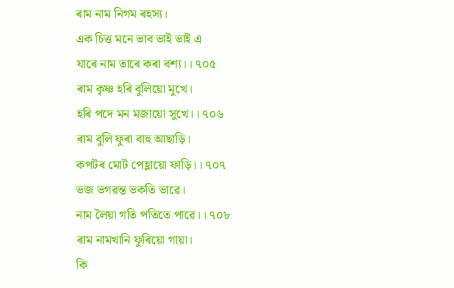ৰাম নাম নিগম ৰহস্য।
এক চিত্ত মনে ভাব ভাই ভাই এ
যাৰে নাম তাৰে কৰা বশ্য।। ৭০৫
ৰাম কৃষ্ণ হৰি বুলিয়ো মুখে।
হৰি পদে মন মজায়ো সুখে।। ৭০৬
ৰাম বুলি ফুৰা বাহু আছাড়ি।
কপটৰ মোট পেহ্লায়ো ফাড়ি।। ৭০৭
ভজ ভগৱন্ত ভকতি ভাৱে।
নাম লৈয়া গতি পতিতে পাৱে।। ৭০৮
ৰাম নামখানি ফুৰিয়ো গায়া।
কি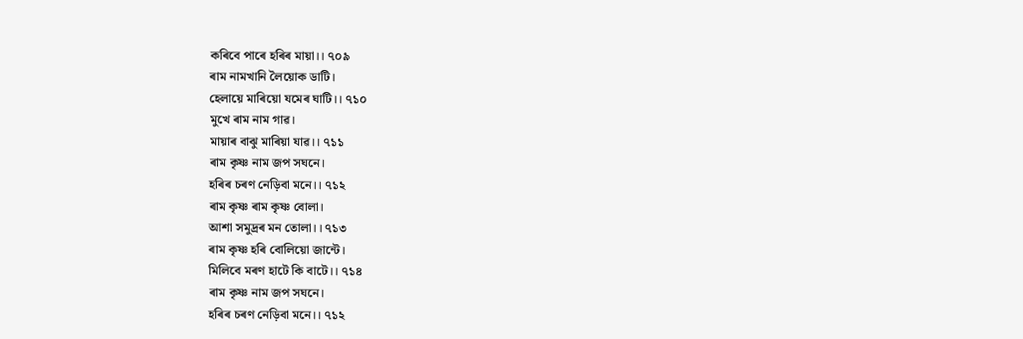কৰিবে পাৰে হৰিৰ মায়া।। ৭০৯
ৰাম নামখানি লৈয়োক ডাটি।
হেলায়ে মাৰিয়ো যমেৰ ঘাটি।। ৭১০
মুখে ৰাম নাম গাৱ।
মায়াৰ বাঝু মাৰিয়া যাৱ।। ৭১১
ৰাম কৃষ্ণ নাম জপ সঘনে।
হৰিৰ চৰণ নেড়িবা মনে।। ৭১২
ৰাম কৃষ্ণ ৰাম কৃষ্ণ বোলা।
আশা সমুদ্ৰৰ মন তোলা।। ৭১৩
ৰাম কৃষ্ণ হৰি বোলিয়ো জান্টে।
মিলিবে মৰণ হাটে কি বাটে।। ৭১৪
ৰাম কৃষ্ণ নাম জপ সঘনে।
হৰিৰ চৰণ নেড়িবা মনে।। ৭১২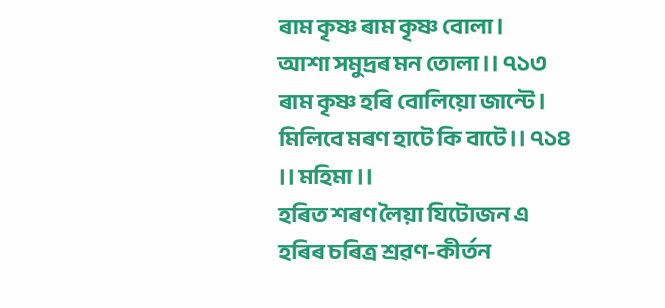ৰাম কৃষ্ণ ৰাম কৃষ্ণ বোলা।
আশা সমুদ্ৰৰ মন তোলা।। ৭১৩
ৰাম কৃষ্ণ হৰি বোলিয়ো জান্টে।
মিলিবে মৰণ হাটে কি বাটে।। ৭১৪
।। মহিমা ।।
হৰিত শৰণ লৈয়া যিটোজন এ
হৰিৰ চৰিত্ৰ শ্ৰৱণ-কীৰ্তন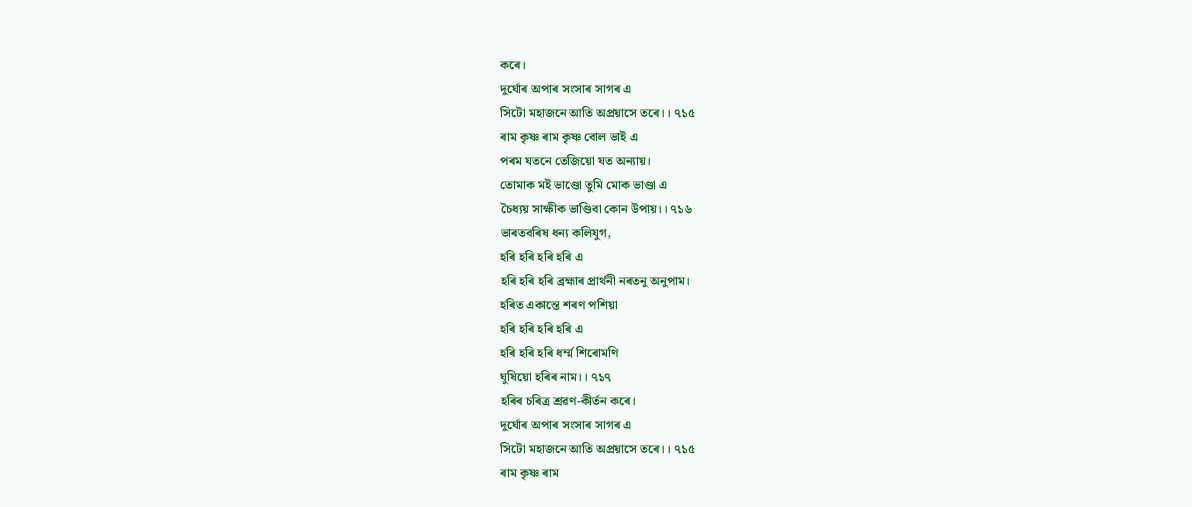কৰে।
দুৰ্ঘোৰ অপাৰ সংসাৰ সাগৰ এ
সিটো মহাজনে আতি অপ্ৰয়াসে তৰে।। ৭১৫
ৰাম কৃষ্ণ ৰাম কৃষ্ণ বোল ভাই এ
পৰম যতনে তেজিয়ো যত অন্যায়।
তোমাক মই ভাণ্ডো তুমি মোক ভাণ্ডা এ
চৈধ্যয় সাক্ষীক ভাণ্ডিবা কোন উপায়।। ৭১৬
ভাৰতবৰিষ ধন্য কলিযুগ,
হৰি হৰি হৰি হৰি এ
হৰি হৰি হৰি ব্ৰহ্মাৰ প্ৰাৰ্থনী নৰতনু অনুপাম।
হৰিত একান্তে শৰণ পশিয়া
হৰি হৰি হৰি হৰি এ
হৰি হৰি হৰি ধৰ্ম্ম শিৰোমণি
ঘুষিয়ো হৰিৰ নাম।। ৭১৭
হৰিৰ চৰিত্ৰ শ্ৰৱণ-কীৰ্তন কৰে।
দুৰ্ঘোৰ অপাৰ সংসাৰ সাগৰ এ
সিটো মহাজনে আতি অপ্ৰয়াসে তৰে।। ৭১৫
ৰাম কৃষ্ণ ৰাম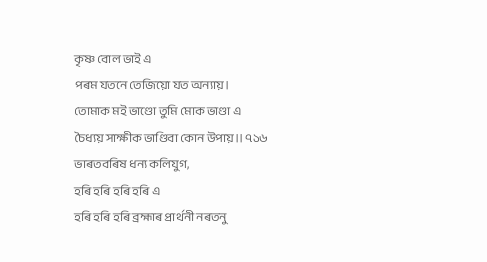কৃষ্ণ বোল ভাই এ
পৰম যতনে তেজিয়ো যত অন্যায়।
তোমাক মই ভাণ্ডো তুমি মোক ভাণ্ডা এ
চৈধ্যয় সাক্ষীক ভাণ্ডিবা কোন উপায়।। ৭১৬
ভাৰতবৰিষ ধন্য কলিযুগ,
হৰি হৰি হৰি হৰি এ
হৰি হৰি হৰি ব্ৰহ্মাৰ প্ৰাৰ্থনী নৰতনু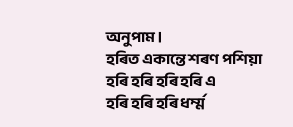অনুপাম।
হৰিত একান্তে শৰণ পশিয়া
হৰি হৰি হৰি হৰি এ
হৰি হৰি হৰি ধৰ্ম্ম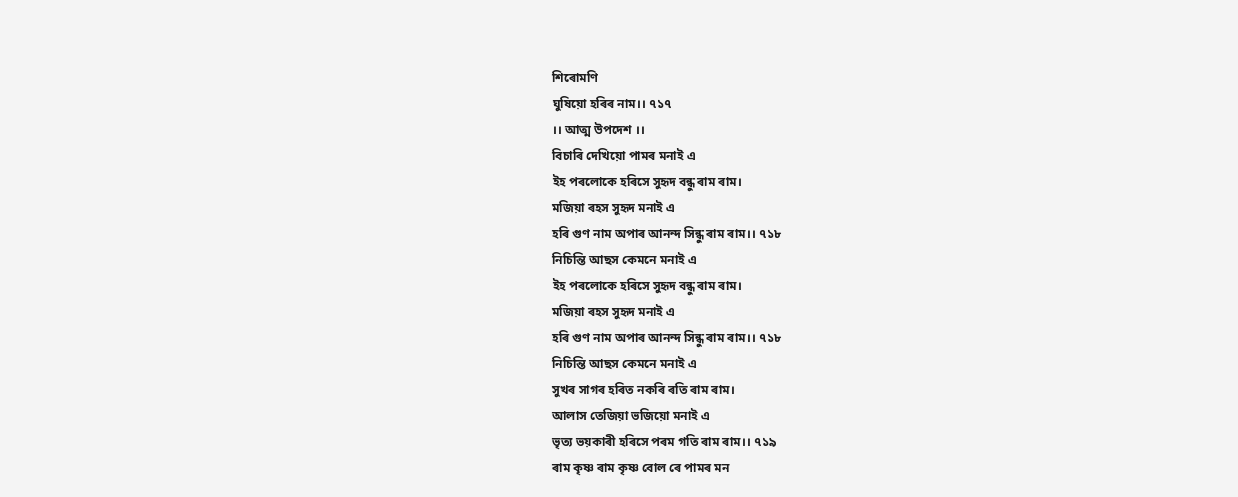শিৰোমণি
ঘুষিয়ো হৰিৰ নাম।। ৭১৭
।। আত্ম উপদেশ ।।
বিচাৰি দেখিয়ো পামৰ মনাই এ
ইহ পৰলোকে হৰিসে সুহৃদ বন্ধু ৰাম ৰাম।
মজিয়া ৰহস সুহৃদ মনাই এ
হৰি গুণ নাম অপাৰ আনন্দ সিন্ধু ৰাম ৰাম।। ৭১৮
নিচিন্তি আছস কেমনে মনাই এ
ইহ পৰলোকে হৰিসে সুহৃদ বন্ধু ৰাম ৰাম।
মজিয়া ৰহস সুহৃদ মনাই এ
হৰি গুণ নাম অপাৰ আনন্দ সিন্ধু ৰাম ৰাম।। ৭১৮
নিচিন্তি আছস কেমনে মনাই এ
সুখৰ সাগৰ হৰিত নকৰি ৰতি ৰাম ৰাম।
আলাস তেজিয়া ভজিয়ো মনাই এ
ভৃত্য ভয়কাৰী হৰিসে পৰম গতি ৰাম ৰাম।। ৭১৯
ৰাম কৃষ্ণ ৰাম কৃষ্ণ বোল ৰে পামৰ মন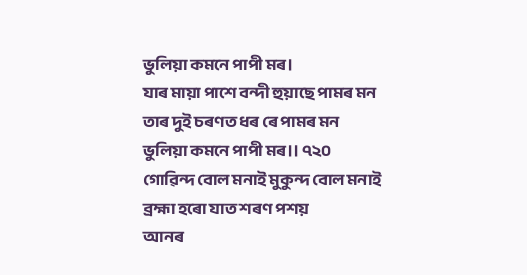ভুলিয়া কমনে পাপী মৰ।
যাৰ মায়া পাশে বন্দী হুয়াছে পামৰ মন
তাৰ দুই চৰণত ধৰ ৰে পামৰ মন
ভুলিয়া কমনে পাপী মৰ।। ৭২০
গোৱিন্দ বোল মনাই মুকুন্দ বোল মনাই
ব্ৰহ্মা হৰো যাত শৰণ পশয়
আনৰ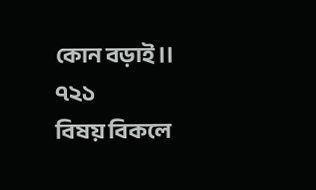কোন বড়াই।। ৭২১
বিষয় বিকলে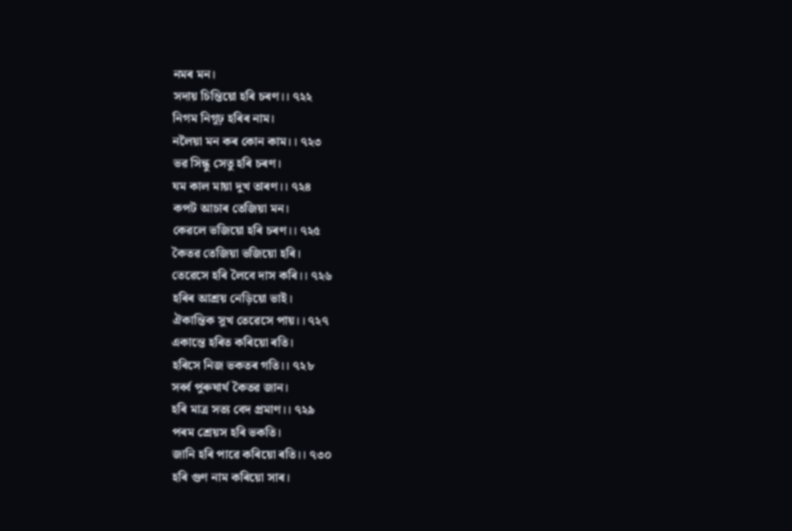নমৰ মন।
সদায় চিন্তিয়ো হৰি চৰণ।। ৭২২
নিগম নিগূঢ় হৰিৰ নাম।
নলৈয়া মন কৰ কোন কাম।। ৭২৩
ভৱ সিন্ধু সেতু হৰি চৰণ।
যম কাল মায়া দুখ তাৰণ।। ৭২৪
কপট আচাৰ তেজিয়া মন।
কেৱলে ভজিয়ো হৰি চৰণ।। ৭২৫
কৈতৱ তেজিয়া ভজিয়ো হৰি।
তেৱেসে হৰি লৈবে দাস কৰি।। ৭২৬
হৰিৰ আশ্ৰয় নেড়িয়ো ভাই।
ঐকান্তিক সুখ তেৱেসে পায়।। ৭২৭
একান্তে হৰিত কৰিয়ো ৰতি।
হৰিসে নিজ ভকতৰ গতি।। ৭২৮
সৰ্ব্ব পুৰুষাৰ্থ কৈতৱ জান।
হৰি মাত্ৰ সত্য বেদ প্ৰমাণ।। ৭২৯
পৰম শ্ৰেয়স হৰি ভকতি।
জানি হৰি পাৱে কৰিয়ো ৰতি।। ৭৩০
হৰি গুণ নাম কৰিয়ো সাৰ।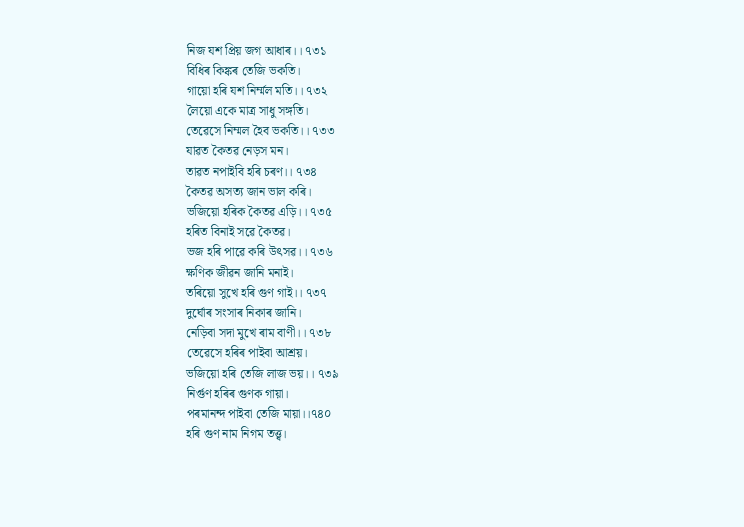নিজ যশ প্ৰিয় জগ আধাৰ।। ৭৩১
বিধিৰ কিঙ্কৰ তেজি ভকতি।
গায়ো হৰি যশ নিৰ্ম্মল মতি।। ৭৩২
লৈয়ো একে মাত্ৰ সাধু সঙ্গতি।
তেৱেসে নিম্মল হৈব ভকতি।। ৭৩৩
যাৱত কৈতৱ নেড়স মন।
তাৱত নপাইবি হৰি চৰণ।। ৭৩৪
কৈতৱ অসত্য জান ভাল কৰি।
ভজিয়ো হৰিক কৈতৱ এড়ি।। ৭৩৫
হৰিত বিনাই সৱে কৈতৱ।
ভজ হৰি পাৱে কৰি উৎসৱ।। ৭৩৬
ক্ষণিক জীৱন জানি মনাই।
তৰিয়ো সুখে হৰি গুণ গাই।। ৭৩৭
দুৰ্ঘোৰ সংসাৰ নিকাৰ জানি।
নেড়িবা সদা মুখে ৰাম বাণী।। ৭৩৮
তেৱেসে হৰিৰ পাইবা আশ্ৰয়।
ভজিয়ো হৰি তেজি লাজ ভয়।। ৭৩৯
নিৰ্গুণ হৰিৰ গুণক গায়া।
পৰমানন্দ পাইবা তেজি মায়া।।৭৪০
হৰি গুণ নাম নিগম তত্ত্ব।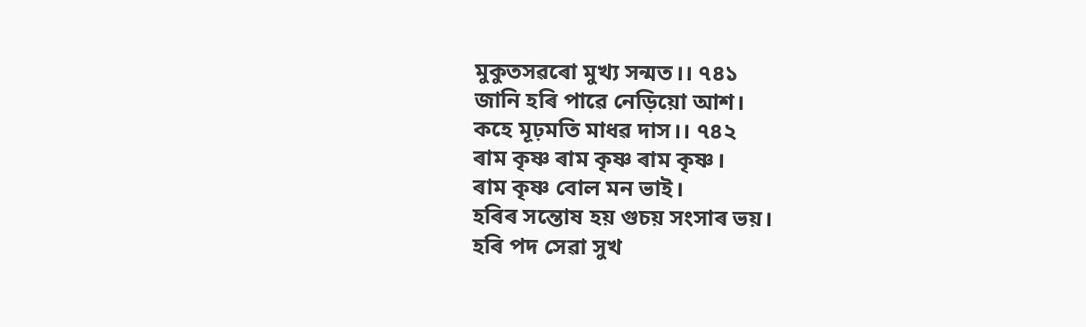মুকুতসৱৰো মুখ্য সন্মত।। ৭৪১
জানি হৰি পাৱে নেড়িয়ো আশ।
কহে মূঢ়মতি মাধৱ দাস।। ৭৪২
ৰাম কৃষ্ণ ৰাম কৃষ্ণ ৰাম কৃষ্ণ।
ৰাম কৃষ্ণ বোল মন ভাই।
হৰিৰ সন্তোষ হয় গুচয় সংসাৰ ভয়।
হৰি পদ সেৱা সুখ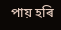পায় হৰি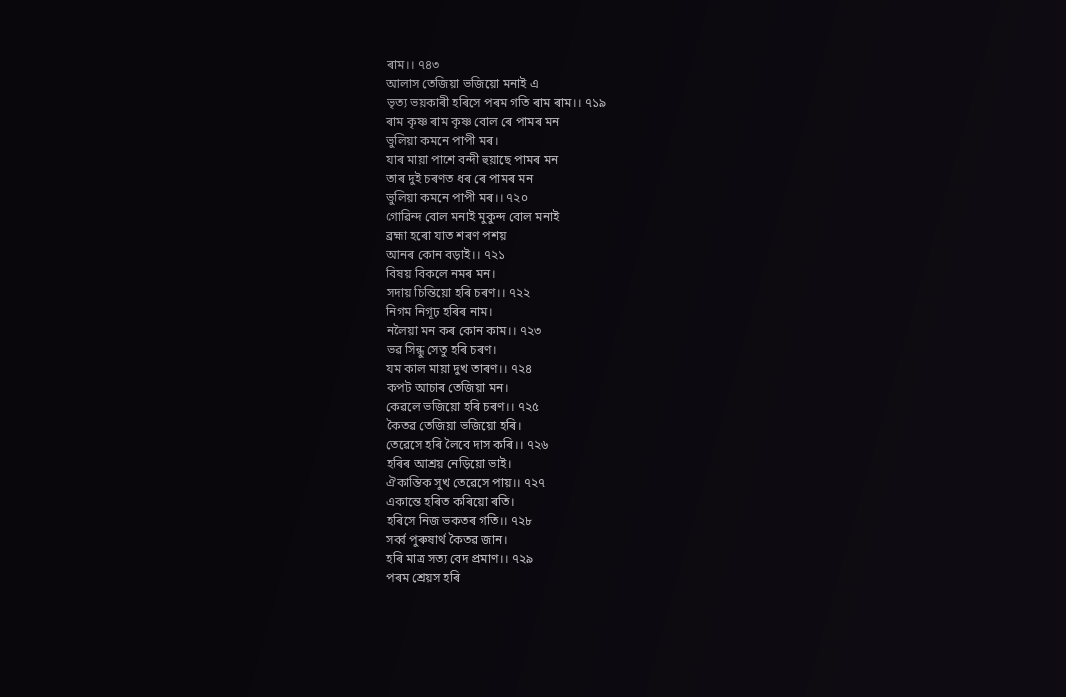ৰাম।। ৭৪৩
আলাস তেজিয়া ভজিয়ো মনাই এ
ভৃত্য ভয়কাৰী হৰিসে পৰম গতি ৰাম ৰাম।। ৭১৯
ৰাম কৃষ্ণ ৰাম কৃষ্ণ বোল ৰে পামৰ মন
ভুলিয়া কমনে পাপী মৰ।
যাৰ মায়া পাশে বন্দী হুয়াছে পামৰ মন
তাৰ দুই চৰণত ধৰ ৰে পামৰ মন
ভুলিয়া কমনে পাপী মৰ।। ৭২০
গোৱিন্দ বোল মনাই মুকুন্দ বোল মনাই
ব্ৰহ্মা হৰো যাত শৰণ পশয়
আনৰ কোন বড়াই।। ৭২১
বিষয় বিকলে নমৰ মন।
সদায় চিন্তিয়ো হৰি চৰণ।। ৭২২
নিগম নিগূঢ় হৰিৰ নাম।
নলৈয়া মন কৰ কোন কাম।। ৭২৩
ভৱ সিন্ধু সেতু হৰি চৰণ।
যম কাল মায়া দুখ তাৰণ।। ৭২৪
কপট আচাৰ তেজিয়া মন।
কেৱলে ভজিয়ো হৰি চৰণ।। ৭২৫
কৈতৱ তেজিয়া ভজিয়ো হৰি।
তেৱেসে হৰি লৈবে দাস কৰি।। ৭২৬
হৰিৰ আশ্ৰয় নেড়িয়ো ভাই।
ঐকান্তিক সুখ তেৱেসে পায়।। ৭২৭
একান্তে হৰিত কৰিয়ো ৰতি।
হৰিসে নিজ ভকতৰ গতি।। ৭২৮
সৰ্ব্ব পুৰুষাৰ্থ কৈতৱ জান।
হৰি মাত্ৰ সত্য বেদ প্ৰমাণ।। ৭২৯
পৰম শ্ৰেয়স হৰি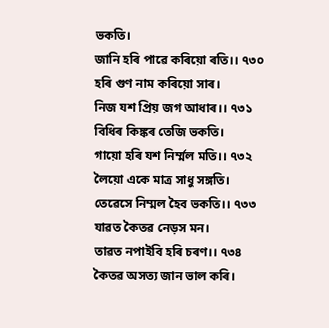ভকতি।
জানি হৰি পাৱে কৰিয়ো ৰতি।। ৭৩০
হৰি গুণ নাম কৰিয়ো সাৰ।
নিজ যশ প্ৰিয় জগ আধাৰ।। ৭৩১
বিধিৰ কিঙ্কৰ তেজি ভকতি।
গায়ো হৰি যশ নিৰ্ম্মল মতি।। ৭৩২
লৈয়ো একে মাত্ৰ সাধু সঙ্গতি।
তেৱেসে নিম্মল হৈব ভকতি।। ৭৩৩
যাৱত কৈতৱ নেড়স মন।
তাৱত নপাইবি হৰি চৰণ।। ৭৩৪
কৈতৱ অসত্য জান ভাল কৰি।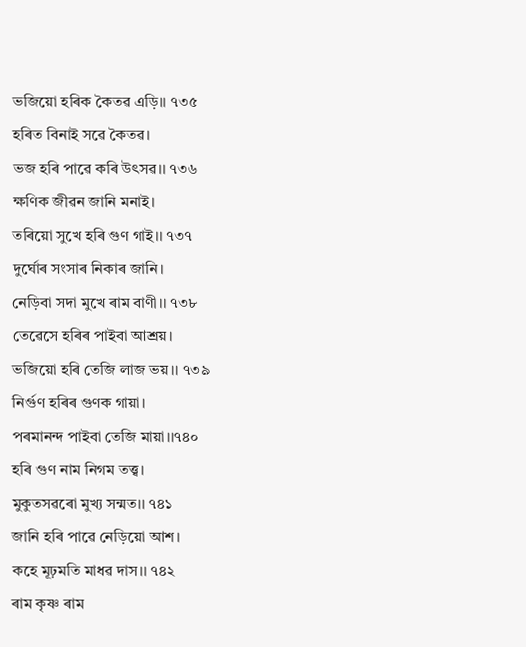ভজিয়ো হৰিক কৈতৱ এড়ি।। ৭৩৫
হৰিত বিনাই সৱে কৈতৱ।
ভজ হৰি পাৱে কৰি উৎসৱ।। ৭৩৬
ক্ষণিক জীৱন জানি মনাই।
তৰিয়ো সুখে হৰি গুণ গাই।। ৭৩৭
দুৰ্ঘোৰ সংসাৰ নিকাৰ জানি।
নেড়িবা সদা মুখে ৰাম বাণী।। ৭৩৮
তেৱেসে হৰিৰ পাইবা আশ্ৰয়।
ভজিয়ো হৰি তেজি লাজ ভয়।। ৭৩৯
নিৰ্গুণ হৰিৰ গুণক গায়া।
পৰমানন্দ পাইবা তেজি মায়া।।৭৪০
হৰি গুণ নাম নিগম তত্ত্ব।
মুকুতসৱৰো মুখ্য সন্মত।। ৭৪১
জানি হৰি পাৱে নেড়িয়ো আশ।
কহে মূঢ়মতি মাধৱ দাস।। ৭৪২
ৰাম কৃষ্ণ ৰাম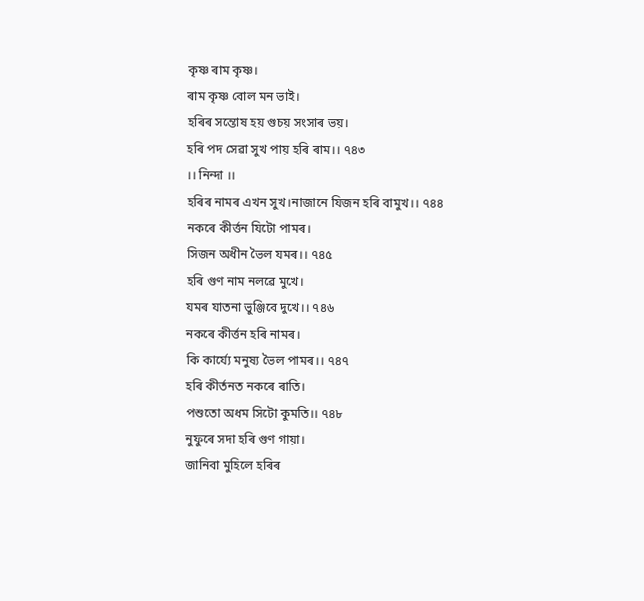কৃষ্ণ ৰাম কৃষ্ণ।
ৰাম কৃষ্ণ বোল মন ভাই।
হৰিৰ সন্তোষ হয় গুচয় সংসাৰ ভয়।
হৰি পদ সেৱা সুখ পায় হৰি ৰাম।। ৭৪৩
।। নিন্দা ।।
হৰিৰ নামৰ এখন সুখ।নাজানে যিজন হৰি বামুখ।। ৭৪৪
নকৰে কীৰ্ত্তন যিটো পামৰ।
সিজন অধীন ভৈল যমৰ।। ৭৪৫
হৰি গুণ নাম নলৱে মুখে।
যমৰ যাতনা ভুঞ্জিবে দুখে।। ৭৪৬
নকৰে কীৰ্ত্তন হৰি নামৰ।
কি কাৰ্য্যে মনুষ্য ভৈল পামৰ।। ৭৪৭
হৰি কীৰ্তনত নকৰে ৰাতি।
পশুতো অধম সিটো কুমতি।। ৭৪৮
নুফুৰে সদা হৰি গুণ গায়া।
জানিবা মুহিলে হৰিৰ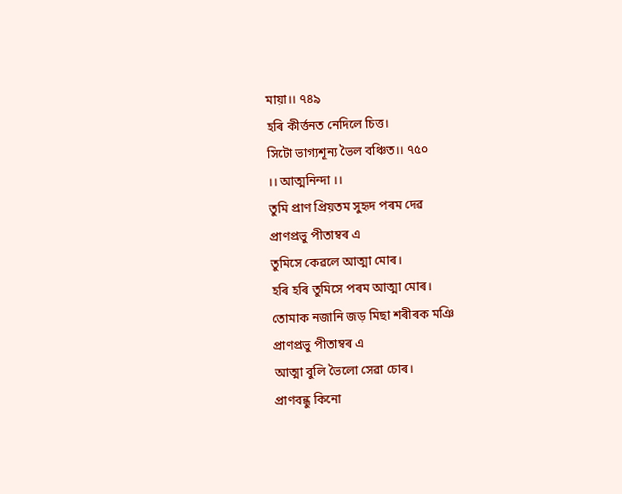মায়া।। ৭৪৯
হৰি কীৰ্ত্তনত নেদিলে চিত্ত।
সিটো ভাগ্যশূন্য ভৈল বঞ্চিত।। ৭৫০
।। আত্মনিন্দা ।।
তুমি প্ৰাণ প্ৰিয়তম সুহৃদ পৰম দেৱ
প্ৰাণপ্ৰভু পীতাম্বৰ এ
তুমিসে কেৱলে আত্মা মোৰ।
হৰি হৰি তুমিসে পৰম আত্মা মোৰ।
তোমাক নজানি জড় মিছা শৰীৰক মঞি
প্ৰাণপ্ৰভু পীতাম্বৰ এ
আত্মা বুলি ভৈলো সেৱা চোৰ।
প্ৰাণবন্ধু কিনো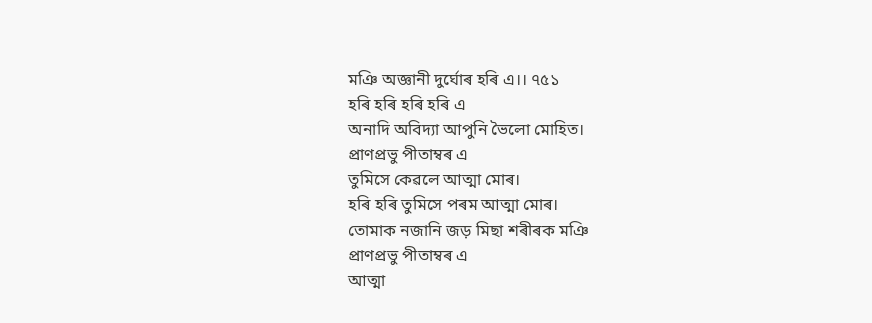মঞি অজ্ঞানী দুৰ্ঘোৰ হৰি এ।। ৭৫১
হৰি হৰি হৰি হৰি এ
অনাদি অবিদ্যা আপুনি ভৈলো মোহিত।
প্ৰাণপ্ৰভু পীতাম্বৰ এ
তুমিসে কেৱলে আত্মা মোৰ।
হৰি হৰি তুমিসে পৰম আত্মা মোৰ।
তোমাক নজানি জড় মিছা শৰীৰক মঞি
প্ৰাণপ্ৰভু পীতাম্বৰ এ
আত্মা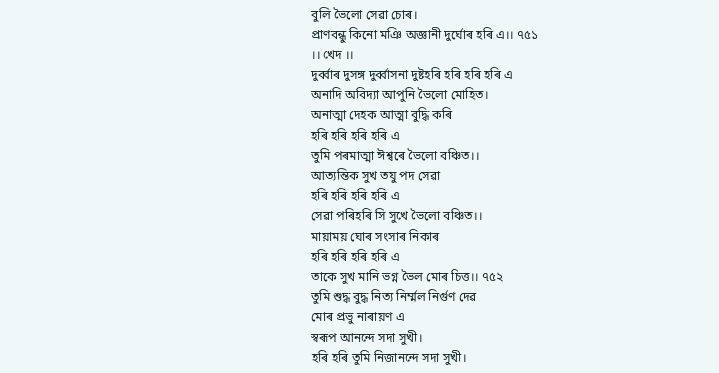বুলি ভৈলো সেৱা চোৰ।
প্ৰাণবন্ধু কিনো মঞি অজ্ঞানী দুৰ্ঘোৰ হৰি এ।। ৭৫১
।। খেদ ।।
দুৰ্ব্বাৰ দুসঙ্গ দুৰ্ব্বাসনা দুষ্টহৰি হৰি হৰি হৰি এ
অনাদি অবিদ্যা আপুনি ভৈলো মোহিত।
অনাত্মা দেহক আত্মা বুদ্ধি কৰি
হৰি হৰি হৰি হৰি এ
তুমি পৰমাত্মা ঈশ্বৰে ভৈলো বঞ্চিত।।
আত্যন্তিক সুখ তযু পদ সেৱা
হৰি হৰি হৰি হৰি এ
সেৱা পৰিহৰি সি সুখে ভৈলো বঞ্চিত।।
মায়াময় ঘোৰ সংসাৰ নিকাৰ
হৰি হৰি হৰি হৰি এ
তাকে সুখ মানি ভগ্ন ভৈল মোৰ চিত্ত।। ৭৫২
তুমি শুদ্ধ বুদ্ধ নিত্য নিৰ্ম্মল নিৰ্গুণ দেৱ
মোৰ প্ৰভু নাৰায়ণ এ
স্বৰূপ আনন্দে সদা সুখী।
হৰি হৰি তুমি নিজানন্দে সদা সুখী।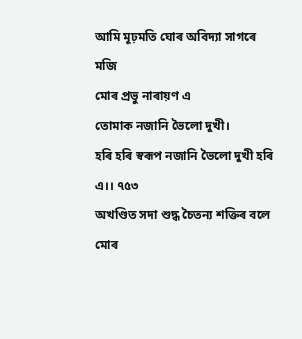আমি মূঢ়মতি ঘোৰ অবিদ্যা সাগৰে মজি
মোৰ প্ৰভু নাৰায়ণ এ
তোমাক নজানি ভৈলো দুখী।
হৰি হৰি স্বৰূপ নজানি ভৈলো দুখী হৰি এ।। ৭৫৩
অখণ্ডিত সদা শুদ্ধ চৈতন্য শক্তিৰ বলে
মোৰ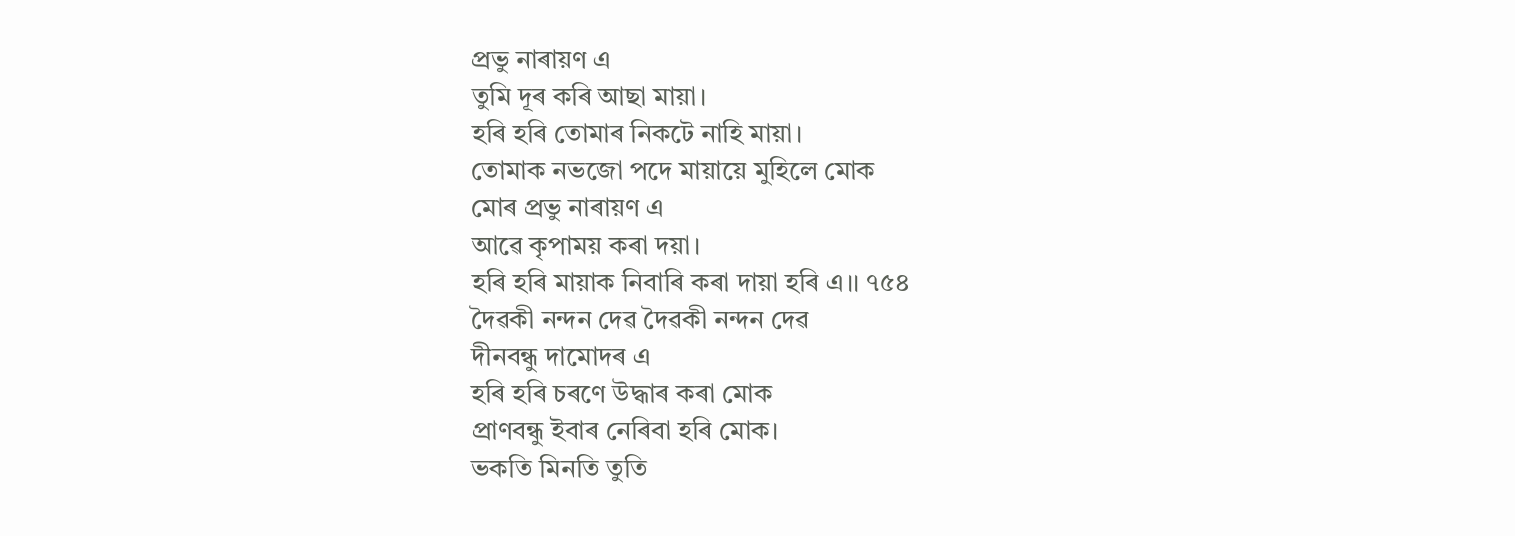প্ৰভু নাৰায়ণ এ
তুমি দূৰ কৰি আছা মায়া।
হৰি হৰি তোমাৰ নিকটে নাহি মায়া।
তোমাক নভজো পদে মায়ায়ে মুহিলে মোক
মোৰ প্ৰভু নাৰায়ণ এ
আৱে কৃপাময় কৰা দয়া।
হৰি হৰি মায়াক নিবাৰি কৰা দায়া হৰি এ।। ৭৫৪
দৈৱকী নন্দন দেৱ দৈৱকী নন্দন দেৱ
দীনবন্ধু দামোদৰ এ
হৰি হৰি চৰণে উদ্ধাৰ কৰা মোক
প্ৰাণবন্ধু ইবাৰ নেৰিবা হৰি মোক।
ভকতি মিনতি তুতি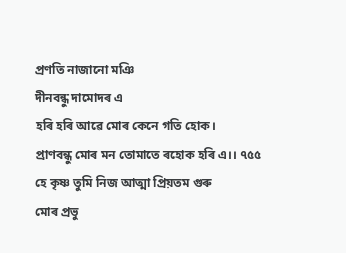প্ৰণতি নাজানো মঞি
দীনবন্ধু দামোদৰ এ
হৰি হৰি আৱে মোৰ কেনে গতি হোক।
প্ৰাণবন্ধু মোৰ মন তোমাতে ৰহোক হৰি এ।। ৭৫৫
হে কৃষ্ণ তুমি নিজ আত্মা প্ৰিয়তম গুৰু
মোৰ প্ৰভু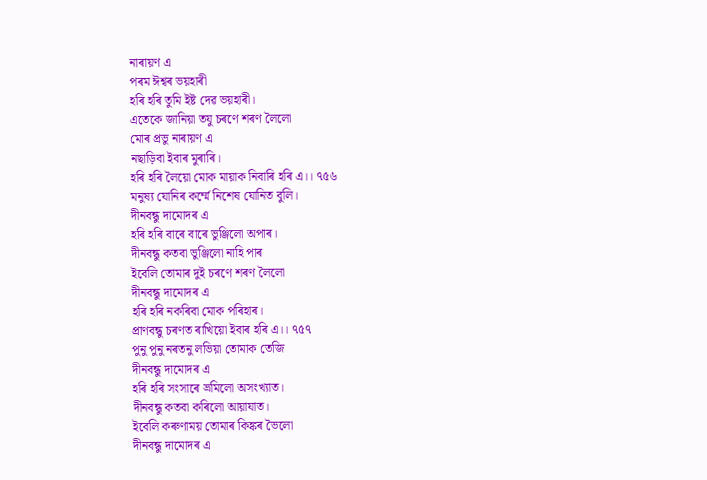নাৰায়ণ এ
পৰম ঈশ্বৰ ভয়হাৰী
হৰি হৰি তুমি ইষ্ট দেৱ ভয়হাৰী।
এতেকে জানিয়া তযু চৰণে শৰণ লৈলো
মোৰ প্ৰভু নাৰায়ণ এ
নছাড়িবা ইবাৰ মুৰাৰি।
হৰি হৰি লৈয়ো মোক মায়াক নিবাৰি হৰি এ।। ৭৫৬
মনুষ্য যোনিৰ কৰ্ম্মে নিশেষ যোনিত বুলি।
দীনবন্ধু দামোদৰ এ
হৰি হৰি বাৰে বাৰে ভুঞ্জিলো অপাৰ।
দীনবন্ধু কতবা ভুঞ্জিলো নাহি পাৰ
ইবেলি তোমাৰ দুই চৰণে শৰণ লৈলো
দীনবন্ধু দামোদৰ এ
হৰি হৰি নকৰিবা মোক পৰিহাৰ।
প্ৰাণবন্ধু চৰণত ৰাখিয়ো ইবাৰ হৰি এ।। ৭৫৭
পুনু পুনু নৰতনু লভিয়া তোমাক তেজি
দীনবন্ধু দামোদৰ এ
হৰি হৰি সংসাৰে ভ্ৰমিলো অসংখ্যাত।
দীনবন্ধু কতবা কৰিলো আয়াযাত।
ইবেলি কৰুণাময় তোমাৰ কিঙ্কৰ ভৈলো
দীনবন্ধু দামোদৰ এ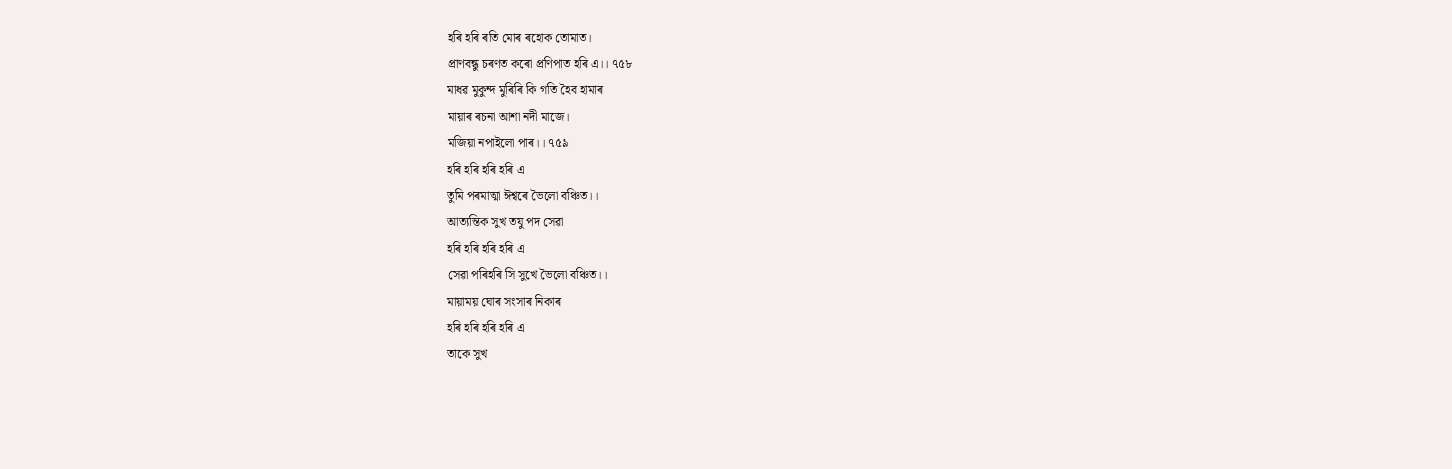হৰি হৰি ৰতি মোৰ ৰহোক তোমাত।
প্ৰাণবন্ধু চৰণত কৰো প্ৰণিপাত হৰি এ।। ৭৫৮
মাধৱ মুকুন্দ মুৰিৰি কি গতি হৈব হামাৰ
মায়াৰ ৰচনা আশা নদী মাজে।
মজিয়া নপাইলো পাৰ।। ৭৫৯
হৰি হৰি হৰি হৰি এ
তুমি পৰমাত্মা ঈশ্বৰে ভৈলো বঞ্চিত।।
আত্যন্তিক সুখ তযু পদ সেৱা
হৰি হৰি হৰি হৰি এ
সেৱা পৰিহৰি সি সুখে ভৈলো বঞ্চিত।।
মায়াময় ঘোৰ সংসাৰ নিকাৰ
হৰি হৰি হৰি হৰি এ
তাকে সুখ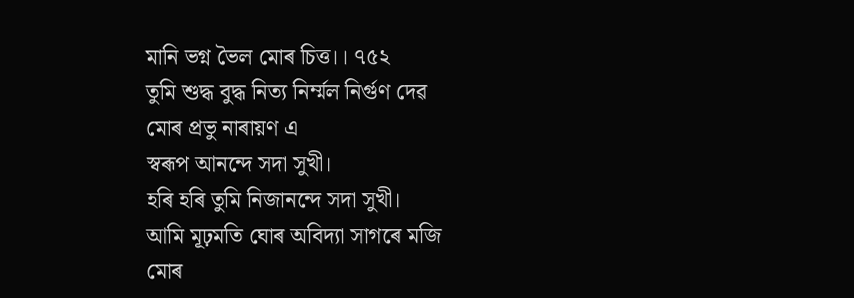মানি ভগ্ন ভৈল মোৰ চিত্ত।। ৭৫২
তুমি শুদ্ধ বুদ্ধ নিত্য নিৰ্ম্মল নিৰ্গুণ দেৱ
মোৰ প্ৰভু নাৰায়ণ এ
স্বৰূপ আনন্দে সদা সুখী।
হৰি হৰি তুমি নিজানন্দে সদা সুখী।
আমি মূঢ়মতি ঘোৰ অবিদ্যা সাগৰে মজি
মোৰ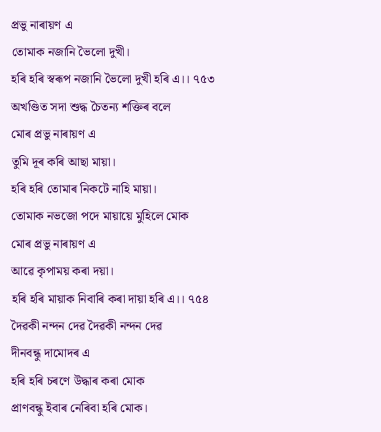প্ৰভু নাৰায়ণ এ
তোমাক নজানি ভৈলো দুখী।
হৰি হৰি স্বৰূপ নজানি ভৈলো দুখী হৰি এ।। ৭৫৩
অখণ্ডিত সদা শুদ্ধ চৈতন্য শক্তিৰ বলে
মোৰ প্ৰভু নাৰায়ণ এ
তুমি দূৰ কৰি আছা মায়া।
হৰি হৰি তোমাৰ নিকটে নাহি মায়া।
তোমাক নভজো পদে মায়ায়ে মুহিলে মোক
মোৰ প্ৰভু নাৰায়ণ এ
আৱে কৃপাময় কৰা দয়া।
হৰি হৰি মায়াক নিবাৰি কৰা দায়া হৰি এ।। ৭৫৪
দৈৱকী নন্দন দেৱ দৈৱকী নন্দন দেৱ
দীনবন্ধু দামোদৰ এ
হৰি হৰি চৰণে উদ্ধাৰ কৰা মোক
প্ৰাণবন্ধু ইবাৰ নেৰিবা হৰি মোক।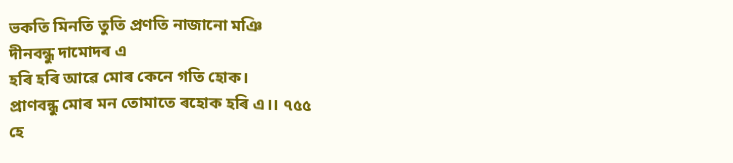ভকতি মিনতি তুতি প্ৰণতি নাজানো মঞি
দীনবন্ধু দামোদৰ এ
হৰি হৰি আৱে মোৰ কেনে গতি হোক।
প্ৰাণবন্ধু মোৰ মন তোমাতে ৰহোক হৰি এ।। ৭৫৫
হে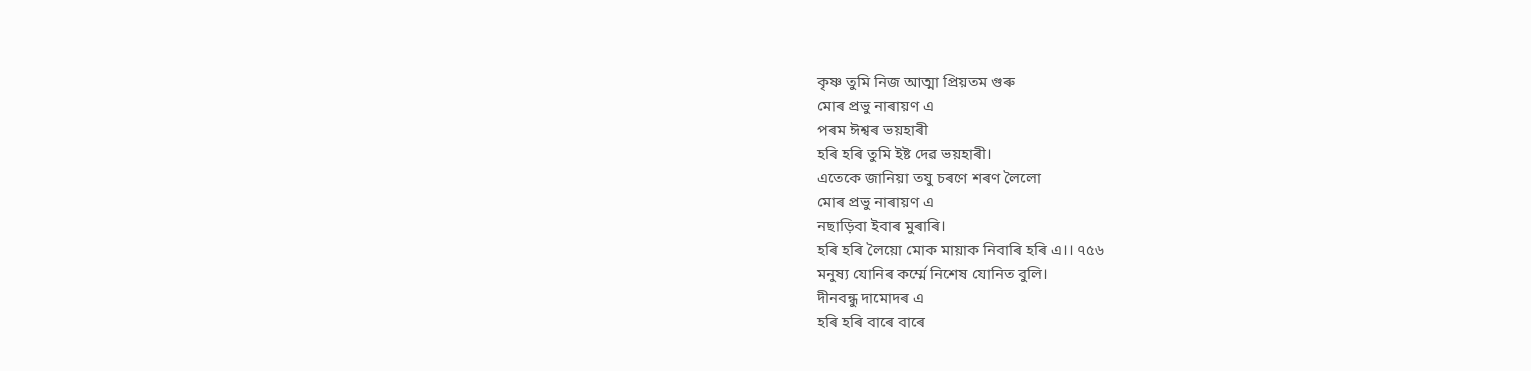কৃষ্ণ তুমি নিজ আত্মা প্ৰিয়তম গুৰু
মোৰ প্ৰভু নাৰায়ণ এ
পৰম ঈশ্বৰ ভয়হাৰী
হৰি হৰি তুমি ইষ্ট দেৱ ভয়হাৰী।
এতেকে জানিয়া তযু চৰণে শৰণ লৈলো
মোৰ প্ৰভু নাৰায়ণ এ
নছাড়িবা ইবাৰ মুৰাৰি।
হৰি হৰি লৈয়ো মোক মায়াক নিবাৰি হৰি এ।। ৭৫৬
মনুষ্য যোনিৰ কৰ্ম্মে নিশেষ যোনিত বুলি।
দীনবন্ধু দামোদৰ এ
হৰি হৰি বাৰে বাৰে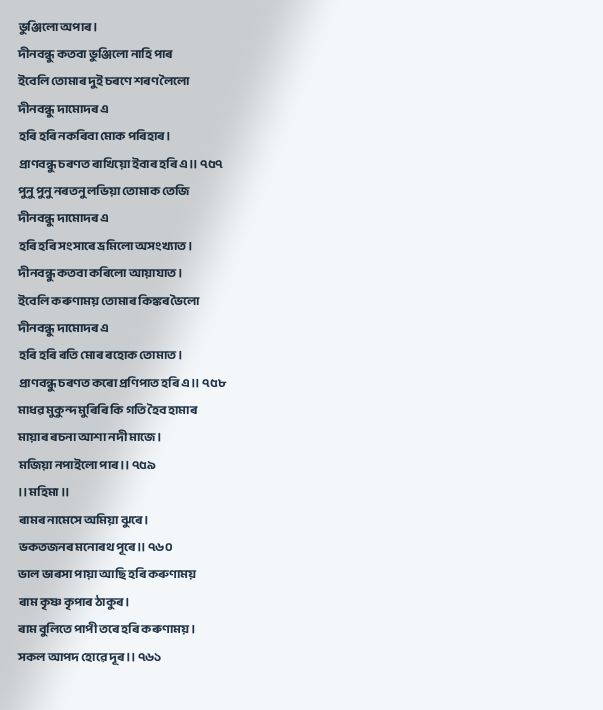ভুঞ্জিলো অপাৰ।
দীনবন্ধু কতবা ভুঞ্জিলো নাহি পাৰ
ইবেলি তোমাৰ দুই চৰণে শৰণ লৈলো
দীনবন্ধু দামোদৰ এ
হৰি হৰি নকৰিবা মোক পৰিহাৰ।
প্ৰাণবন্ধু চৰণত ৰাখিয়ো ইবাৰ হৰি এ।। ৭৫৭
পুনু পুনু নৰতনু লভিয়া তোমাক তেজি
দীনবন্ধু দামোদৰ এ
হৰি হৰি সংসাৰে ভ্ৰমিলো অসংখ্যাত।
দীনবন্ধু কতবা কৰিলো আয়াযাত।
ইবেলি কৰুণাময় তোমাৰ কিঙ্কৰ ভৈলো
দীনবন্ধু দামোদৰ এ
হৰি হৰি ৰতি মোৰ ৰহোক তোমাত।
প্ৰাণবন্ধু চৰণত কৰো প্ৰণিপাত হৰি এ।। ৭৫৮
মাধৱ মুকুন্দ মুৰিৰি কি গতি হৈব হামাৰ
মায়াৰ ৰচনা আশা নদী মাজে।
মজিয়া নপাইলো পাৰ।। ৭৫৯
।। মহিমা ।।
ৰামৰ নামেসে অমিয়া ঝুৰে।
ভকতজনৰ মনোৰথ পূৰে।। ৭৬০
ভাল ভাৰসা পায়া আছি হৰি কৰুণাময়
ৰাম কৃষ্ণ কৃপাৰ ঠাকুৰ।
ৰাম বুলিতে পাপী তৰে হৰি কৰুণাময়।
সকল আপদ হোৱে দূৰ।। ৭৬১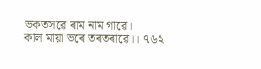ভকতসৱে ৰাম নাম গাৱে।
কাল মায়া ভৰে তৰতৰাৱে।। ৭৬২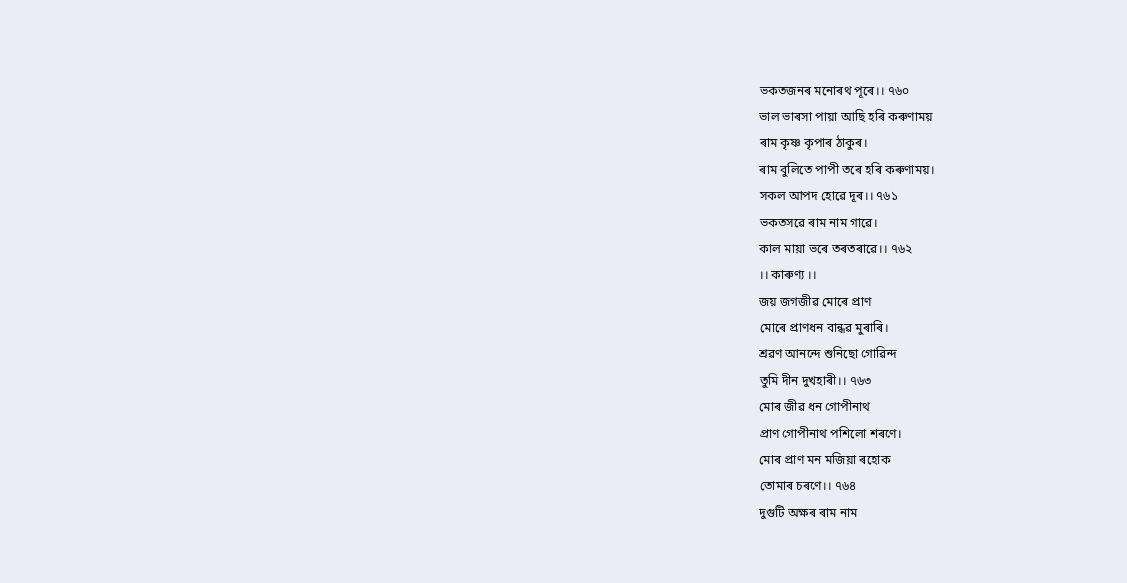ভকতজনৰ মনোৰথ পূৰে।। ৭৬০
ভাল ভাৰসা পায়া আছি হৰি কৰুণাময়
ৰাম কৃষ্ণ কৃপাৰ ঠাকুৰ।
ৰাম বুলিতে পাপী তৰে হৰি কৰুণাময়।
সকল আপদ হোৱে দূৰ।। ৭৬১
ভকতসৱে ৰাম নাম গাৱে।
কাল মায়া ভৰে তৰতৰাৱে।। ৭৬২
।। কাৰুণ্য ।।
জয় জগজীৱ মোৰে প্ৰাণ
মোৰে প্ৰাণধন বান্ধৱ মুৰাৰি।
শ্ৰৱণ আনন্দে শুনিছো গোৱিন্দ
তুমি দীন দুখহাৰী।। ৭৬৩
মোৰ জীৱ ধন গোপীনাথ
প্ৰাণ গোপীনাথ পশিলো শৰণে।
মোৰ প্ৰাণ মন মজিয়া ৰহোক
তোমাৰ চৰণে।। ৭৬৪
দুগুটি অক্ষৰ ৰাম নাম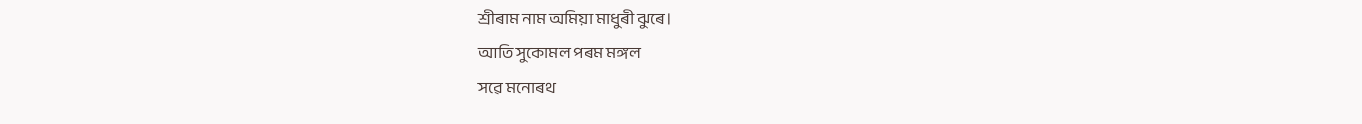শ্ৰীৰাম নাম অমিয়া মাধুৰী ঝুৰে।
আতি সুকোমল পৰম মঙ্গল
সৱে মনোৰথ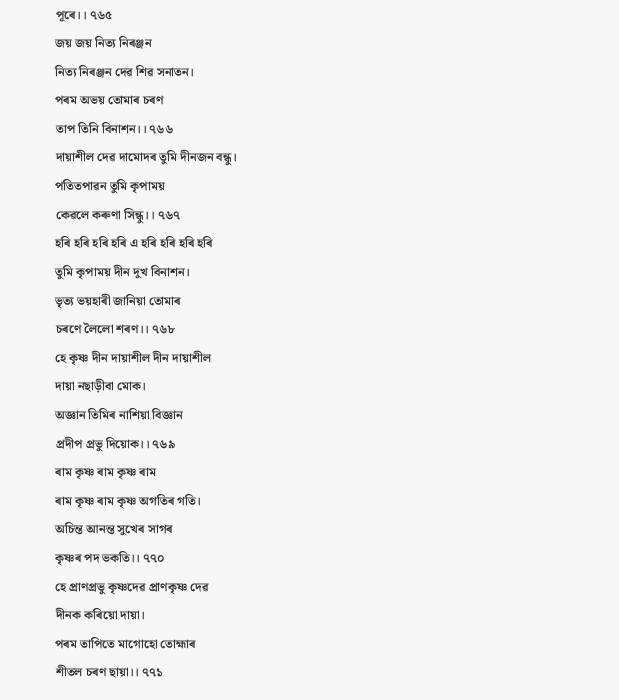পূৰে।। ৭৬৫
জয় জয় নিত্য নিৰঞ্জন
নিত্য নিৰঞ্জন দেৱ শিৱ সনাতন।
পৰম অভয় তোমাৰ চৰণ
তাপ তিনি বিনাশন।। ৭৬৬
দায়াশীল দেৱ দামোদৰ তুমি দীনজন বন্ধু।
পতিতপাৱন তুমি কৃপাময়
কেৱলে কৰুণা সিন্ধু।। ৭৬৭
হৰি হৰি হৰি হৰি এ হৰি হৰি হৰি হৰি
তুমি কৃপাময় দীন দুখ বিনাশন।
ভৃত্য ভয়হাৰী জানিয়া তোমাৰ
চৰণে লৈলো শৰণ।। ৭৬৮
হে কৃষ্ণ দীন দায়াশীল দীন দায়াশীল
দায়া নছাড়ীবা মোক।
অজ্ঞান তিমিৰ নাশিয়া বিজ্ঞান
প্ৰদীপ প্ৰভু দিয়োক।। ৭৬৯
ৰাম কৃষ্ণ ৰাম কৃষ্ণ ৰাম
ৰাম কৃষ্ণ ৰাম কৃষ্ণ অগতিৰ গতি।
অচিন্ত আনন্ত সুখেৰ সাগৰ
কৃষ্ণৰ পদ ভকতি।। ৭৭০
হে প্ৰাণপ্ৰভু কৃষ্ণদেৱ প্ৰাণকৃষ্ণ দেৱ
দীনক কৰিয়ো দায়া।
পৰম তাপিতে মাগোহো তোহ্মাৰ
শীতল চৰণ ছায়া।। ৭৭১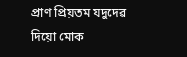প্ৰাণ প্ৰিয়তম যদুদেৱ
দিয়ো মোক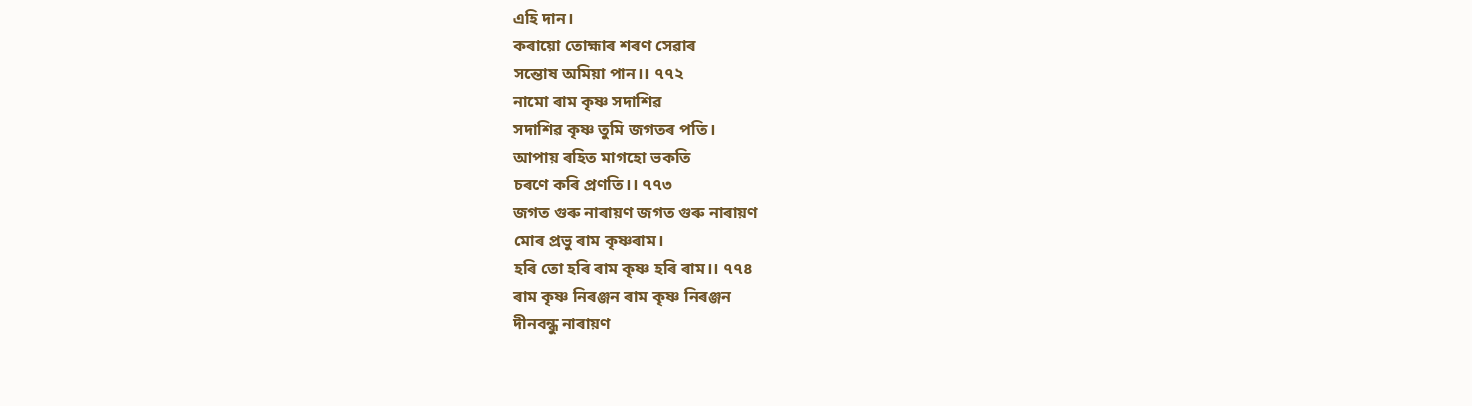এহি দান।
কৰায়ো তোহ্মাৰ শৰণ সেৱাৰ
সন্তোষ অমিয়া পান।। ৭৭২
নামো ৰাম কৃষ্ণ সদাশিৱ
সদাশিৱ কৃষ্ণ তুমি জগতৰ পতি।
আপায় ৰহিত মাগহো ভকতি
চৰণে কৰি প্ৰণতি।। ৭৭৩
জগত গুৰু নাৰায়ণ জগত গুৰু নাৰায়ণ
মোৰ প্ৰভু ৰাম কৃষ্ণৰাম।
হৰি তো হৰি ৰাম কৃষ্ণ হৰি ৰাম।। ৭৭৪
ৰাম কৃষ্ণ নিৰঞ্জন ৰাম কৃষ্ণ নিৰঞ্জন
দীনবন্ধু নাৰায়ণ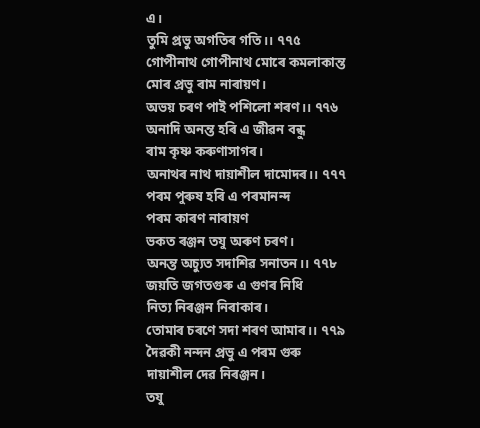এ।
তুমি প্ৰভু অগতিৰ গতি।। ৭৭৫
গোপীনাথ গোপীনাথ মোৰে কমলাকান্ত
মোৰ প্ৰভু ৰাম নাৰায়ণ।
অভয় চৰণ পাই পশিলো শৰণ।। ৭৭৬
অনাদি অনন্ত হৰি এ জীৱন বন্ধু
ৰাম কৃষ্ণ কৰুণাসাগৰ।
অনাথৰ নাথ দায়াশীল দামোদৰ।। ৭৭৭
পৰম পুৰুষ হৰি এ পৰমানন্দ
পৰম কাৰণ নাৰায়ণ
ভকত ৰঞ্জন তযু অৰুণ চৰণ।
অনন্ত অচ্যুত সদাশিৱ সনাতন।। ৭৭৮
জয়তি জগতগুৰু এ গুণৰ নিধি
নিত্য নিৰঞ্জন নিৰাকাৰ।
তোমাৰ চৰণে সদা শৰণ আমাৰ।। ৭৭৯
দৈৱকী নন্দন প্ৰভু এ পৰম গুৰু
দায়াশীল দেৱ নিৰঞ্জন।
তযু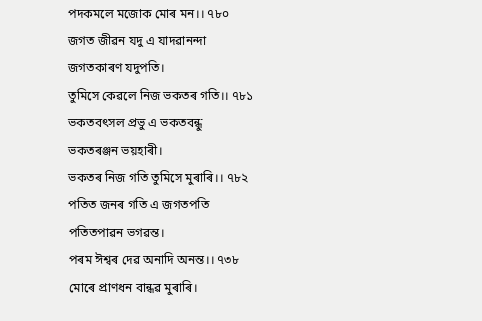পদকমলে মজোক মোৰ মন।। ৭৮০
জগত জীৱন যদু এ যাদৱানন্দা
জগতকাৰণ যদুপতি।
তুমিসে কেৱলে নিজ ভকতৰ গতি।। ৭৮১
ভকতবৎসল প্ৰভু এ ভকতবন্ধু
ভকতৰঞ্জন ভয়হাৰী।
ভকতৰ নিজ গতি তুমিসে মুৰাৰি।। ৭৮২
পতিত জনৰ গতি এ জগতপতি
পতিতপাৱন ভগৱন্ত।
পৰম ঈশ্বৰ দেৱ অনাদি অনন্ত।। ৭৩৮
মোৰে প্ৰাণধন বান্ধৱ মুৰাৰি।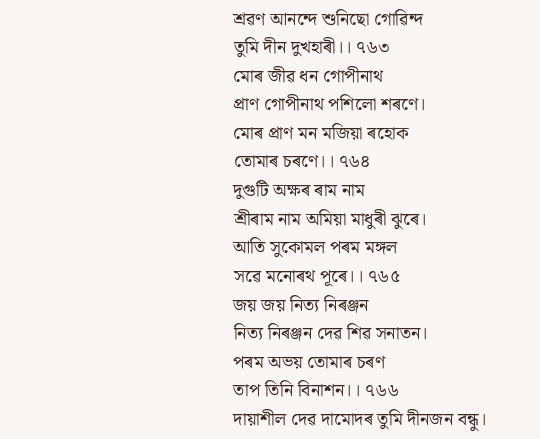শ্ৰৱণ আনন্দে শুনিছো গোৱিন্দ
তুমি দীন দুখহাৰী।। ৭৬৩
মোৰ জীৱ ধন গোপীনাথ
প্ৰাণ গোপীনাথ পশিলো শৰণে।
মোৰ প্ৰাণ মন মজিয়া ৰহোক
তোমাৰ চৰণে।। ৭৬৪
দুগুটি অক্ষৰ ৰাম নাম
শ্ৰীৰাম নাম অমিয়া মাধুৰী ঝুৰে।
আতি সুকোমল পৰম মঙ্গল
সৱে মনোৰথ পূৰে।। ৭৬৫
জয় জয় নিত্য নিৰঞ্জন
নিত্য নিৰঞ্জন দেৱ শিৱ সনাতন।
পৰম অভয় তোমাৰ চৰণ
তাপ তিনি বিনাশন।। ৭৬৬
দায়াশীল দেৱ দামোদৰ তুমি দীনজন বন্ধু।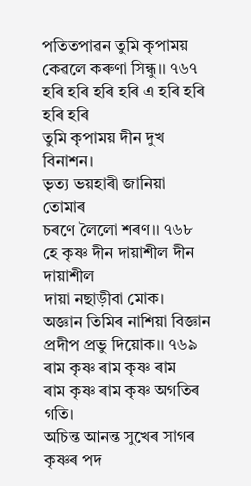পতিতপাৱন তুমি কৃপাময়
কেৱলে কৰুণা সিন্ধু।। ৭৬৭
হৰি হৰি হৰি হৰি এ হৰি হৰি হৰি হৰি
তুমি কৃপাময় দীন দুখ বিনাশন।
ভৃত্য ভয়হাৰী জানিয়া তোমাৰ
চৰণে লৈলো শৰণ।। ৭৬৮
হে কৃষ্ণ দীন দায়াশীল দীন দায়াশীল
দায়া নছাড়ীবা মোক।
অজ্ঞান তিমিৰ নাশিয়া বিজ্ঞান
প্ৰদীপ প্ৰভু দিয়োক।। ৭৬৯
ৰাম কৃষ্ণ ৰাম কৃষ্ণ ৰাম
ৰাম কৃষ্ণ ৰাম কৃষ্ণ অগতিৰ গতি।
অচিন্ত আনন্ত সুখেৰ সাগৰ
কৃষ্ণৰ পদ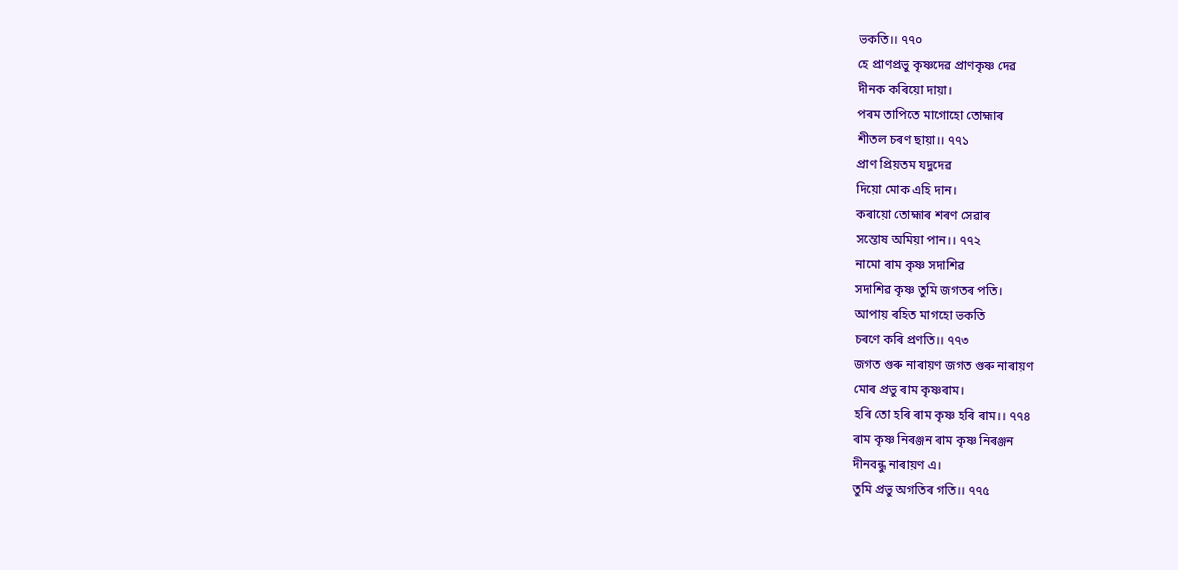ভকতি।। ৭৭০
হে প্ৰাণপ্ৰভু কৃষ্ণদেৱ প্ৰাণকৃষ্ণ দেৱ
দীনক কৰিয়ো দায়া।
পৰম তাপিতে মাগোহো তোহ্মাৰ
শীতল চৰণ ছায়া।। ৭৭১
প্ৰাণ প্ৰিয়তম যদুদেৱ
দিয়ো মোক এহি দান।
কৰায়ো তোহ্মাৰ শৰণ সেৱাৰ
সন্তোষ অমিয়া পান।। ৭৭২
নামো ৰাম কৃষ্ণ সদাশিৱ
সদাশিৱ কৃষ্ণ তুমি জগতৰ পতি।
আপায় ৰহিত মাগহো ভকতি
চৰণে কৰি প্ৰণতি।। ৭৭৩
জগত গুৰু নাৰায়ণ জগত গুৰু নাৰায়ণ
মোৰ প্ৰভু ৰাম কৃষ্ণৰাম।
হৰি তো হৰি ৰাম কৃষ্ণ হৰি ৰাম।। ৭৭৪
ৰাম কৃষ্ণ নিৰঞ্জন ৰাম কৃষ্ণ নিৰঞ্জন
দীনবন্ধু নাৰায়ণ এ।
তুমি প্ৰভু অগতিৰ গতি।। ৭৭৫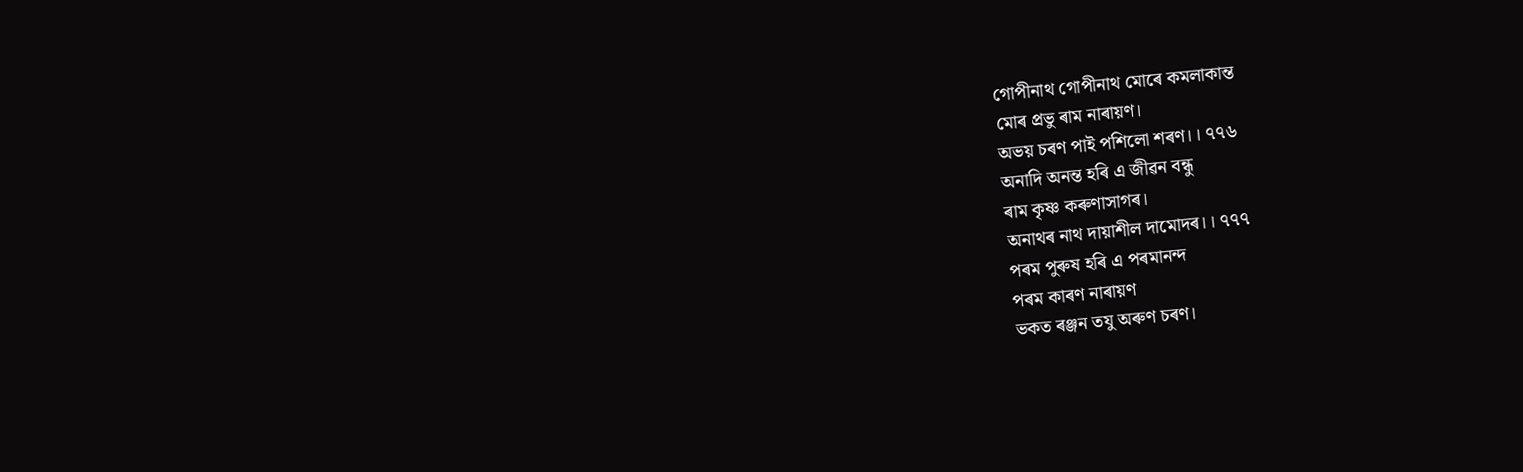গোপীনাথ গোপীনাথ মোৰে কমলাকান্ত
মোৰ প্ৰভু ৰাম নাৰায়ণ।
অভয় চৰণ পাই পশিলো শৰণ।। ৭৭৬
অনাদি অনন্ত হৰি এ জীৱন বন্ধু
ৰাম কৃষ্ণ কৰুণাসাগৰ।
অনাথৰ নাথ দায়াশীল দামোদৰ।। ৭৭৭
পৰম পুৰুষ হৰি এ পৰমানন্দ
পৰম কাৰণ নাৰায়ণ
ভকত ৰঞ্জন তযু অৰুণ চৰণ।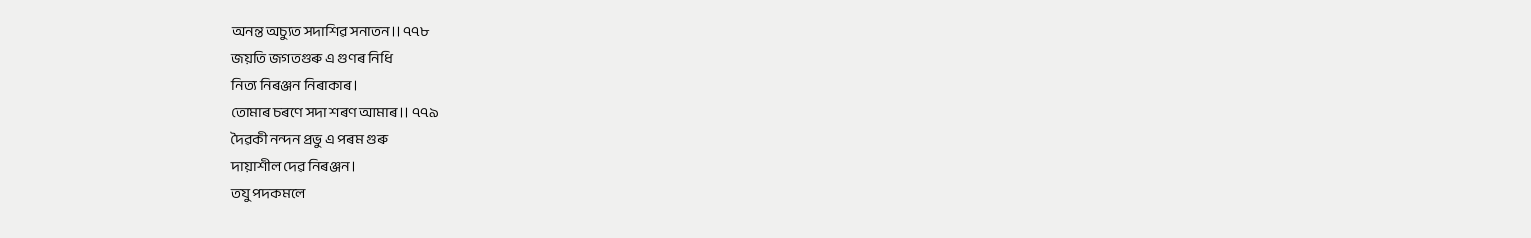অনন্ত অচ্যুত সদাশিৱ সনাতন।। ৭৭৮
জয়তি জগতগুৰু এ গুণৰ নিধি
নিত্য নিৰঞ্জন নিৰাকাৰ।
তোমাৰ চৰণে সদা শৰণ আমাৰ।। ৭৭৯
দৈৱকী নন্দন প্ৰভু এ পৰম গুৰু
দায়াশীল দেৱ নিৰঞ্জন।
তযু পদকমলে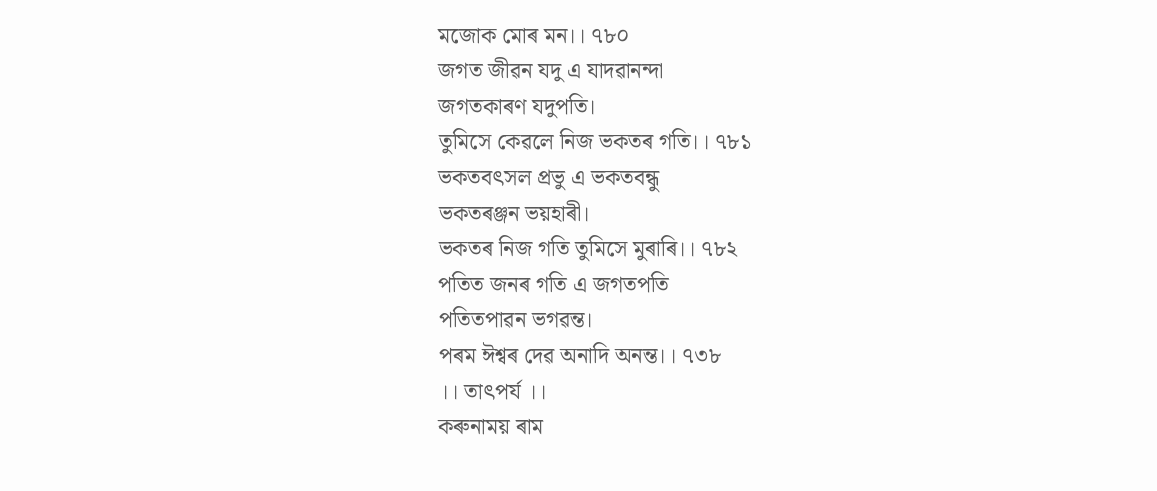মজোক মোৰ মন।। ৭৮০
জগত জীৱন যদু এ যাদৱানন্দা
জগতকাৰণ যদুপতি।
তুমিসে কেৱলে নিজ ভকতৰ গতি।। ৭৮১
ভকতবৎসল প্ৰভু এ ভকতবন্ধু
ভকতৰঞ্জন ভয়হাৰী।
ভকতৰ নিজ গতি তুমিসে মুৰাৰি।। ৭৮২
পতিত জনৰ গতি এ জগতপতি
পতিতপাৱন ভগৱন্ত।
পৰম ঈশ্বৰ দেৱ অনাদি অনন্ত।। ৭৩৮
।। তাৎপৰ্য ।।
কৰুনাময় ৰাম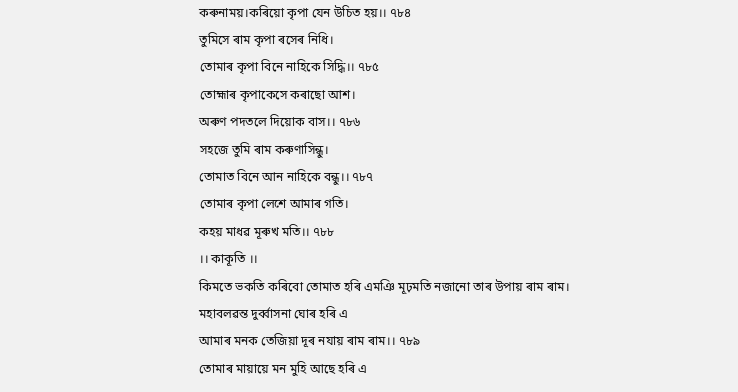কৰুনাময়।কৰিয়ো কৃপা যেন উচিত হয়।। ৭৮৪
তুমিসে ৰাম কৃপা ৰসেৰ নিধি।
তোমাৰ কৃপা বিনে নাহিকে সিদ্ধি।। ৭৮৫
তোহ্মাৰ কৃপাকেসে কৰাছো আশ।
অৰুণ পদতলে দিয়োক বাস।। ৭৮৬
সহজে তুমি ৰাম কৰুণাসিন্ধু।
তোমাত বিনে আন নাহিকে বন্ধু।। ৭৮৭
তোমাৰ কৃপা লেশে আমাৰ গতি।
কহয় মাধৱ মূৰুখ মতি।। ৭৮৮
।। কাকূতি ।।
কিমতে ভকতি কৰিবো তোমাত হৰি এমঞি মূঢ়মতি নজানো তাৰ উপায় ৰাম ৰাম।
মহাবলৱন্ত দুৰ্ব্বাসনা ঘোৰ হৰি এ
আমাৰ মনক তেজিয়া দূৰ নযায় ৰাম ৰাম।। ৭৮৯
তোমাৰ মায়ায়ে মন মুহি আছে হৰি এ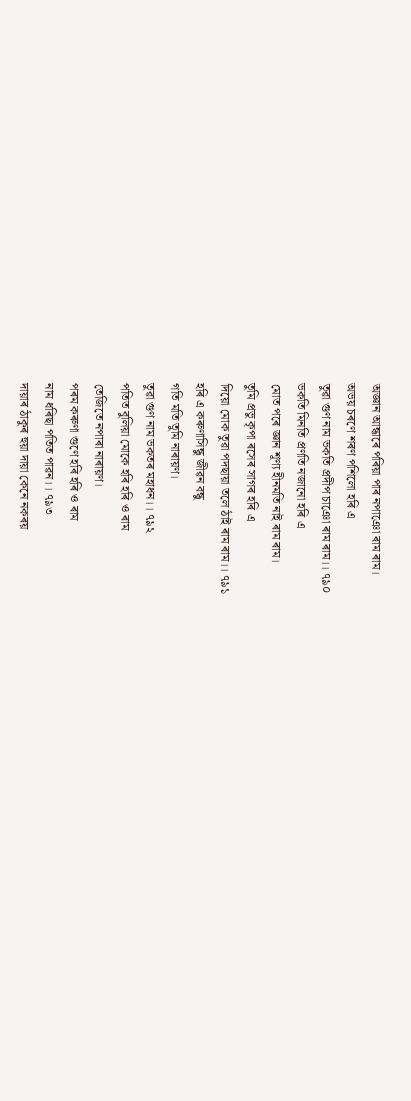অজ্ঞান আন্ধাৰে পৰিয়া পাৰ নপাঞো ৰাম ৰাম।
অভয় চৰণে শৰণ পশিলো হৰি এ
তুৱা গুণ নাম ভকতি প্ৰদীপ চাঞো ৰাম ৰাম।। ৭৯০
ভকতি মিনতি প্ৰণতি নজানো হৰি এ
মোত পৰে জ্ঞান শূণ্য হীনমতি নাই ৰাম ৰাম।
তুমি প্ৰভু কৃপা ৰসেৰ সাগৰ হৰি এ
দিয়ো মোক তুৱা পদছায়া তলে ঠাই ৰাম ৰাম।। ৭৯১
হৰি এ কৰুণাসিন্ধু জীৱন বন্ধু
গতি মতি তুমি নাৰায়ণ।
তুৱা গুণ নাম ভকতৰ মহাধন।। ৭৯২
পতিত বুলিয়া মোকে হৰি হৰি ও ৰাম
তেজিতে নপাৰা নাৰায়ণ।
পৰম কৰুণা গুণে হৰি হৰি ও ৰাম
নাম ধৰিছা পতিত পাৱন।। ৭৯৩
দায়াৰ ঠাকুৰ হুয়া দায়া কেনে নকৰয়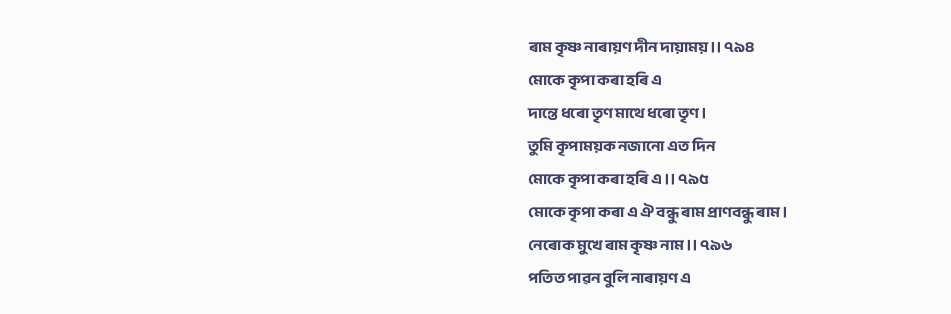ৰাম কৃষ্ণ নাৰায়ণ দীন দায়াময়।। ৭৯৪
মোকে কৃপা কৰা হৰি এ
দান্তে ধৰো তৃণ মাথে ধৰো তৃণ।
তুমি কৃপাময়ক নজানো এত দিন
মোকে কৃপা কৰা হৰি এ।। ৭৯৫
মোকে কৃপা কৰা এ ঐ বন্ধু ৰাম প্ৰাণবন্ধু ৰাম।
নেৰোক মুখে ৰাম কৃষ্ণ নাম।। ৭৯৬
পতিত পাৱন বুলি নাৰায়ণ এ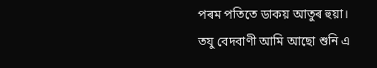পৰম পতিতে ডাকয় আতুৰ হুয়া।
তযু বেদবাণী আমি আছো শুনি এ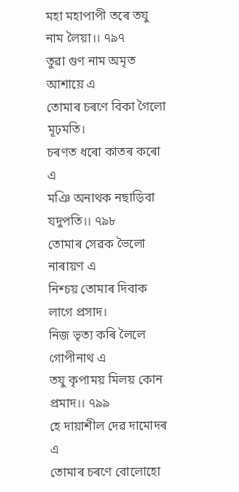মহা মহাপাপী তৰে তযু নাম লৈয়া।। ৭৯৭
তুৱা গুণ নাম অমৃত আশায়ে এ
তোমাৰ চৰণে বিকা গৈলো মূঢ়মতি।
চৰণত ধৰো কাতৰ কৰো এ
মঞি অনাথক নছাড়িবা যদুপতি।। ৭৯৮
তোমাৰ সেৱক ভৈলো নাৰায়ণ এ
নিশ্চয় তোমাৰ দিবাক লাগে প্ৰসাদ।
নিজ ভৃত্য কৰি লৈলে গোপীনাথ এ
তযু কৃপাময় মিলয় কোন প্ৰমাদ।। ৭৯৯
হে দায়াশীল দেৱ দামোদৰ এ
তোমাৰ চৰণে বোলোহো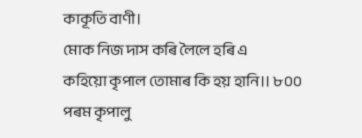কাকূতি বাণী।
মোক নিজ দাস কৰি লৈলে হৰি এ
কহিয়ো কৃপাল তোমাৰ কি হয় হানি।। ৮০০
পৰম কৃপালু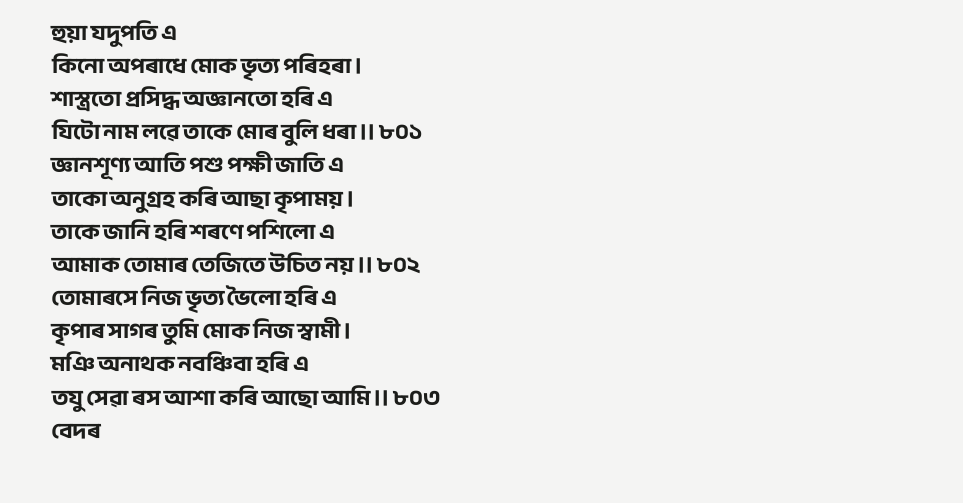হুয়া যদুপতি এ
কিনো অপৰাধে মোক ভৃত্য পৰিহৰা।
শাস্ত্ৰতো প্ৰসিদ্ধ অজ্ঞানতো হৰি এ
যিটো নাম লৱে তাকে মোৰ বুলি ধৰা।। ৮০১
জ্ঞানশূণ্য আতি পশু পক্ষী জাতি এ
তাকো অনুগ্ৰহ কৰি আছা কৃপাময়।
তাকে জানি হৰি শৰণে পশিলো এ
আমাক তোমাৰ তেজিতে উচিত নয়।। ৮০২
তোমাৰসে নিজ ভৃত্য ভৈলো হৰি এ
কৃপাৰ সাগৰ তুমি মোক নিজ স্বামী।
মঞি অনাথক নবঞ্চিবা হৰি এ
তযু সেৱা ৰস আশা কৰি আছো আমি।। ৮০৩
বেদৰ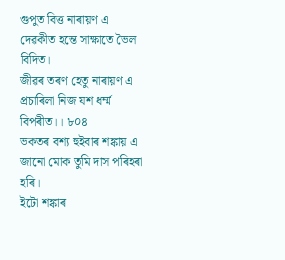গুপুত বিত্ত নাৰায়ণ এ
দেৱকীত হন্তে সাক্ষাতে ভৈল বিদিত।
জীৱৰ তৰণ হেতু নাৰায়ণ এ
প্ৰচাৰিলা নিজ যশ ধৰ্ম্ম বিপৰীত।। ৮০৪
ভকতৰ বশ্য হুইবাৰ শঙ্কায় এ
জানো মোক তুমি দাস পৰিহৰা হৰি।
ইটো শঙ্কাৰ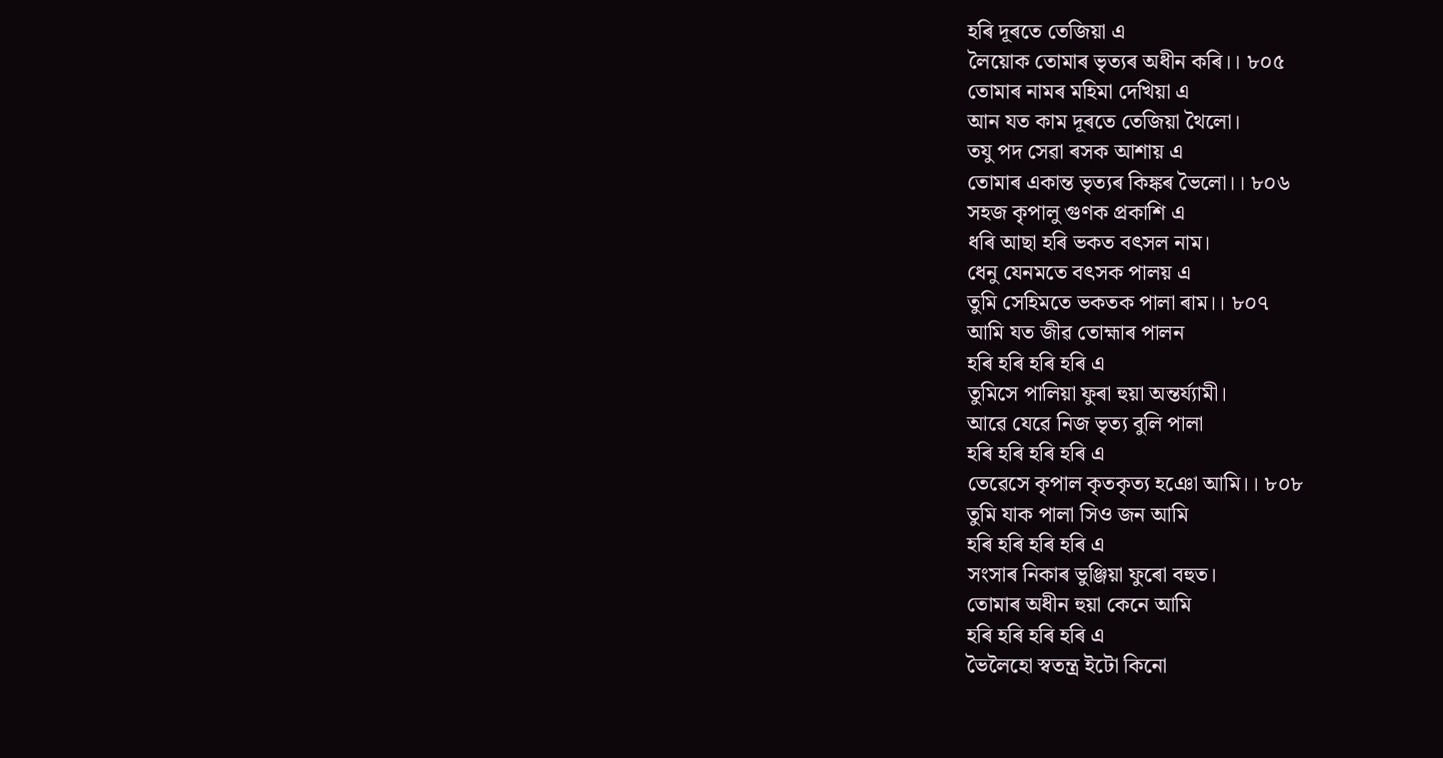হৰি দূৰতে তেজিয়া এ
লৈয়োক তোমাৰ ভৃত্যৰ অধীন কৰি।। ৮০৫
তোমাৰ নামৰ মহিমা দেখিয়া এ
আন যত কাম দূৰতে তেজিয়া থৈলো।
তযু পদ সেৱা ৰসক আশায় এ
তোমাৰ একান্ত ভৃত্যৰ কিঙ্কৰ ভৈলো।। ৮০৬
সহজ কৃপালু গুণক প্ৰকাশি এ
ধৰি আছা হৰি ভকত বৎসল নাম।
ধেনু যেনমতে বৎসক পালয় এ
তুমি সেহিমতে ভকতক পালা ৰাম।। ৮০৭
আমি যত জীৱ তোহ্মাৰ পালন
হৰি হৰি হৰি হৰি এ
তুমিসে পালিয়া ফুৰা হুয়া অন্তৰ্য্যামী।
আৱে যেৱে নিজ ভৃত্য বুলি পালা
হৰি হৰি হৰি হৰি এ
তেৱেসে কৃপাল কৃতকৃত্য হঞো আমি।। ৮০৮
তুমি যাক পালা সিও জন আমি
হৰি হৰি হৰি হৰি এ
সংসাৰ নিকাৰ ভুঞ্জিয়া ফুৰো বহুত।
তোমাৰ অধীন হুয়া কেনে আমি
হৰি হৰি হৰি হৰি এ
ভৈলৈহো স্বতন্ত্ৰ ইটো কিনো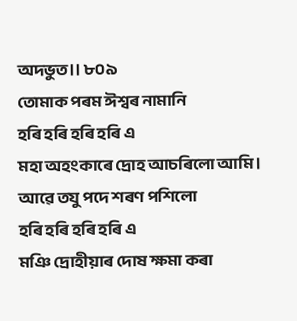অদভুত।। ৮০৯
তোমাক পৰম ঈশ্বৰ নামানি
হৰি হৰি হৰি হৰি এ
মহা অহংকাৰে দ্ৰোহ আচৰিলো আমি।
আৱে তযু পদে শৰণ পশিলো
হৰি হৰি হৰি হৰি এ
মঞি দ্ৰোহীয়াৰ দোষ ক্ষমা কৰা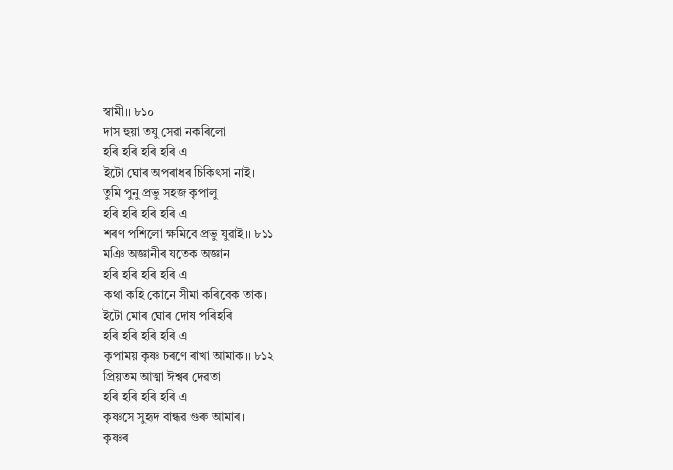স্বামী।। ৮১০
দাস হুয়া তযু সেৱা নকৰিলো
হৰি হৰি হৰি হৰি এ
ইটো ঘোৰ অপৰাধৰ চিকিৎসা নাই।
তুমি পুনু প্ৰভু সহজ কৃপালু
হৰি হৰি হৰি হৰি এ
শৰণ পশিলো ক্ষমিবে প্ৰভু যুৱাই।। ৮১১
মঞি অজ্ঞানীৰ যতেক অজ্ঞান
হৰি হৰি হৰি হৰি এ
কথা কহি কোনে সীমা কৰিবেক তাক।
ইটো মোৰ ঘোৰ দোষ পৰিহৰি
হৰি হৰি হৰি হৰি এ
কৃপাময় কৃষ্ণ চৰণে ৰাখা আমাক।। ৮১২
প্ৰিয়তম আত্মা ঈশ্বৰ দেৱতা
হৰি হৰি হৰি হৰি এ
কৃষ্ণসে সুহৃদ বান্ধৱ গুৰু আমাৰ।
কৃষ্ণৰ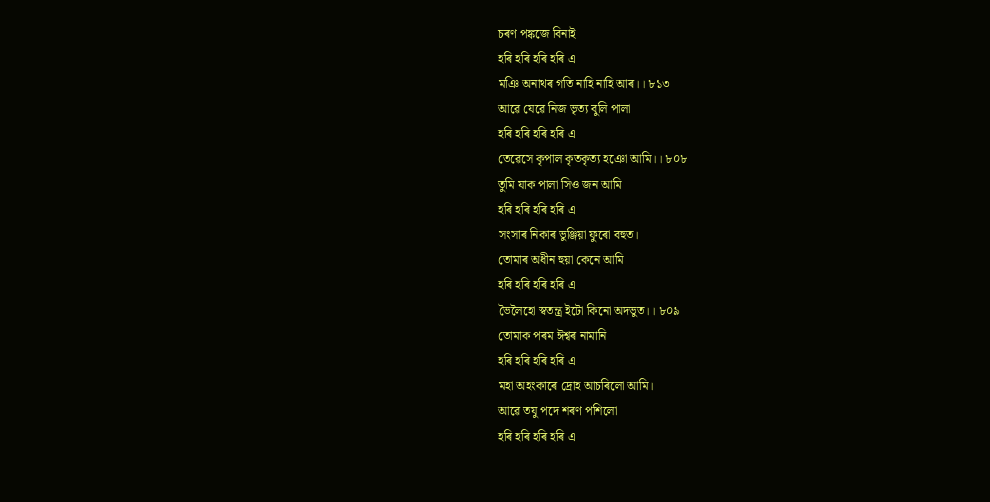চৰণ পঙ্কজে বিনাই
হৰি হৰি হৰি হৰি এ
মঞি অনাথৰ গতি নাহি নাহি আৰ।। ৮১৩
আৱে যেৱে নিজ ভৃত্য বুলি পালা
হৰি হৰি হৰি হৰি এ
তেৱেসে কৃপাল কৃতকৃত্য হঞো আমি।। ৮০৮
তুমি যাক পালা সিও জন আমি
হৰি হৰি হৰি হৰি এ
সংসাৰ নিকাৰ ভুঞ্জিয়া ফুৰো বহুত।
তোমাৰ অধীন হুয়া কেনে আমি
হৰি হৰি হৰি হৰি এ
ভৈলৈহো স্বতন্ত্ৰ ইটো কিনো অদভুত।। ৮০৯
তোমাক পৰম ঈশ্বৰ নামানি
হৰি হৰি হৰি হৰি এ
মহা অহংকাৰে দ্ৰোহ আচৰিলো আমি।
আৱে তযু পদে শৰণ পশিলো
হৰি হৰি হৰি হৰি এ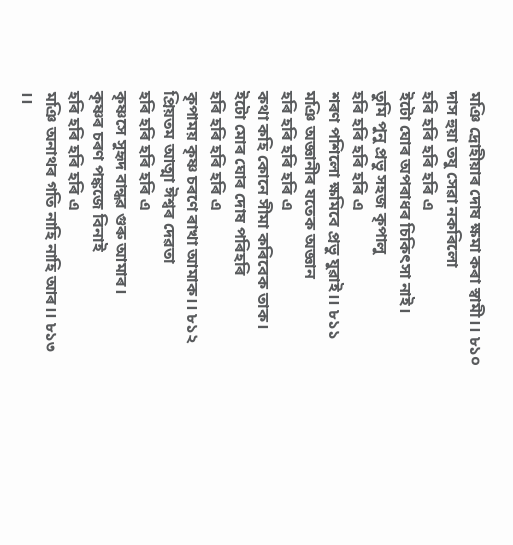মঞি দ্ৰোহীয়াৰ দোষ ক্ষমা কৰা স্বামী।। ৮১০
দাস হুয়া তযু সেৱা নকৰিলো
হৰি হৰি হৰি হৰি এ
ইটো ঘোৰ অপৰাধৰ চিকিৎসা নাই।
তুমি পুনু প্ৰভু সহজ কৃপালু
হৰি হৰি হৰি হৰি এ
শৰণ পশিলো ক্ষমিবে প্ৰভু যুৱাই।। ৮১১
মঞি অজ্ঞানীৰ যতেক অজ্ঞান
হৰি হৰি হৰি হৰি এ
কথা কহি কোনে সীমা কৰিবেক তাক।
ইটো মোৰ ঘোৰ দোষ পৰিহৰি
হৰি হৰি হৰি হৰি এ
কৃপাময় কৃষ্ণ চৰণে ৰাখা আমাক।। ৮১২
প্ৰিয়তম আত্মা ঈশ্বৰ দেৱতা
হৰি হৰি হৰি হৰি এ
কৃষ্ণসে সুহৃদ বান্ধৱ গুৰু আমাৰ।
কৃষ্ণৰ চৰণ পঙ্কজে বিনাই
হৰি হৰি হৰি হৰি এ
মঞি অনাথৰ গতি নাহি নাহি আৰ।। ৮১৩
।।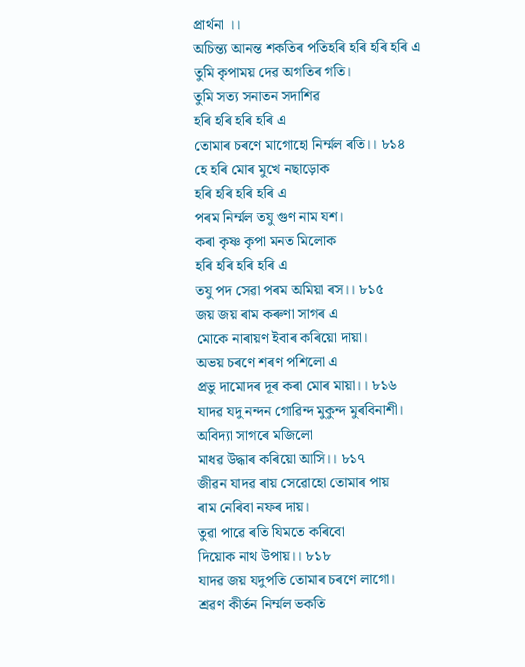প্ৰাৰ্থনা ।।
অচিন্ত্য আনন্ত শকতিৰ পতিহৰি হৰি হৰি হৰি এ
তুমি কৃপাময় দেৱ অগতিৰ গতি।
তুমি সত্য সনাতন সদাশিৱ
হৰি হৰি হৰি হৰি এ
তোমাৰ চৰণে মাগোহো নিৰ্ম্মল ৰতি।। ৮১৪
হে হৰি মোৰ মুখে নছাড়োক
হৰি হৰি হৰি হৰি এ
পৰম নিৰ্ম্মল তযু গুণ নাম যশ।
কৰা কৃষ্ণ কৃপা মনত মিলোক
হৰি হৰি হৰি হৰি এ
তযু পদ সেৱা পৰম অমিয়া ৰস।। ৮১৫
জয় জয় ৰাম কৰুণা সাগৰ এ
মোকে নাৰায়ণ ইবাৰ কৰিয়ো দায়া।
অভয় চৰণে শৰণ পশিলো এ
প্ৰভু দামোদৰ দূৰ কৰা মোৰ মায়া।। ৮১৬
যাদৱ যদু নন্দন গোৱিন্দ মুকুন্দ মুৰবিনাশী।
অবিদ্যা সাগৰে মজিলো
মাধৱ উদ্ধাৰ কৰিয়ো আসি।। ৮১৭
জীৱন যাদৱ ৰায় সেৱোহো তোমাৰ পায়
ৰাম নেৰিবা নফৰ দায়।
তুৱা পাৱে ৰতি যিমতে কৰিবো
দিয়োক নাথ উপায়।। ৮১৮
যাদৱ জয় যদুপতি তোমাৰ চৰণে লাগো।
শ্ৰৱণ কীৰ্তন নিৰ্ম্মল ভকতি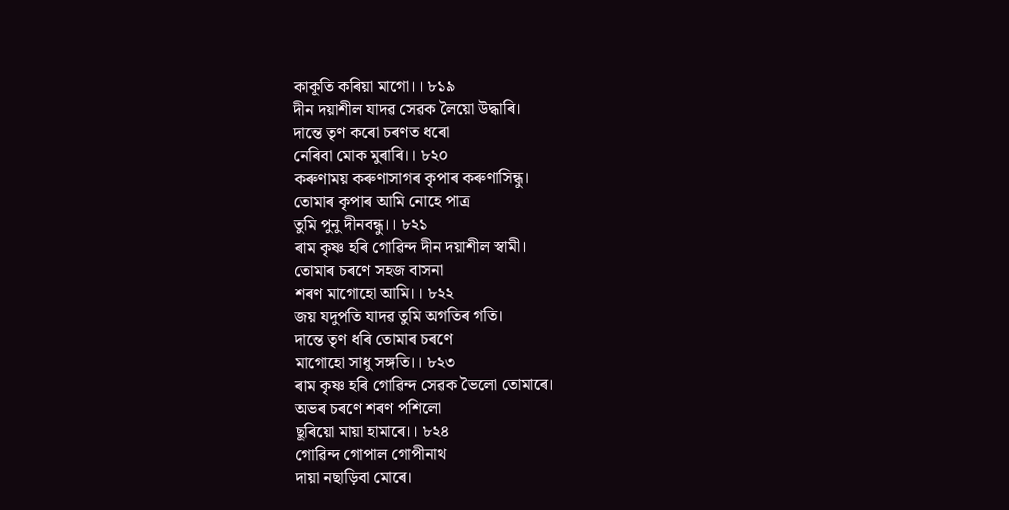কাকূতি কৰিয়া মাগো।। ৮১৯
দীন দয়াশীল যাদৱ সেৱক লৈয়ো উদ্ধাৰি।
দান্তে তৃণ কৰো চৰণত ধৰো
নেৰিবা মোক মুৰাৰি।। ৮২০
কৰুণাময় কৰুণাসাগৰ কৃপাৰ কৰুণাসিন্ধু।
তোমাৰ কৃপাৰ আমি নোহে পাত্ৰ
তুমি পুনু দীনবন্ধু।। ৮২১
ৰাম কৃষ্ণ হৰি গোৱিন্দ দীন দয়াশীল স্বামী।
তোমাৰ চৰণে সহজ বাসনা
শৰণ মাগোহো আমি।। ৮২২
জয় যদুপতি যাদৱ তুমি অগতিৰ গতি।
দান্তে তৃণ ধৰি তোমাৰ চৰণে
মাগোহো সাধু সঙ্গতি।। ৮২৩
ৰাম কৃষ্ণ হৰি গোৱিন্দ সেৱক ভৈলো তোমাৰে।
অভৰ চৰণে শৰণ পশিলো
ছূৰিয়ো মায়া হামাৰে।। ৮২৪
গোৱিন্দ গোপাল গোপীনাথ
দায়া নছাড়িবা মোৰে।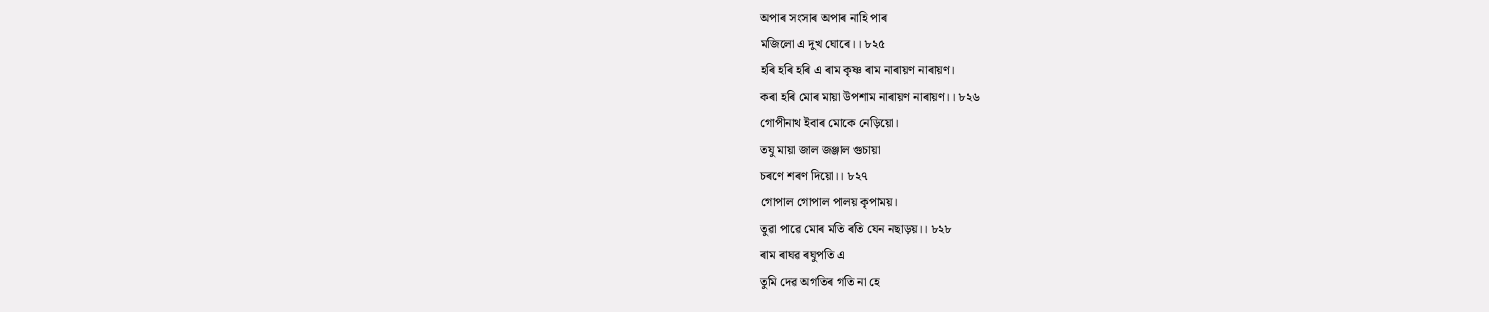অপাৰ সংসাৰ অপাৰ নাহি পাৰ
মজিলো এ দুখ ঘোৰে।। ৮২৫
হৰি হৰি হৰি এ ৰাম কৃষ্ণ ৰাম নাৰায়ণ নাৰায়ণ।
কৰা হৰি মোৰ মায়া উপশাম নাৰায়ণ নাৰায়ণ।। ৮২৬
গোপীনাথ ইবাৰ মোকে নেড়িয়ো।
তযু মায়া জাল জঞ্জাল গুচায়া
চৰণে শৰণ দিয়ো।। ৮২৭
গোপাল গোপাল পালয় কৃপাময়।
তুৱা পাৱে মোৰ মতি ৰতি যেন নছাড়য়।। ৮২৮
ৰাম ৰাঘৱ ৰঘুপতি এ
তুমি দেৱ অগতিৰ গতি না হে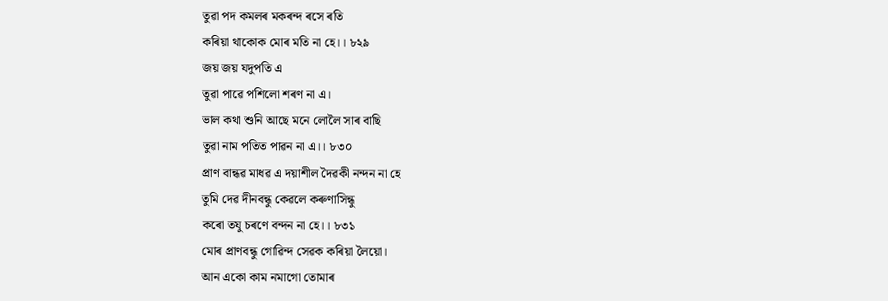তুৱা পদ কমলৰ মকৰন্দ ৰসে ৰতি
কৰিয়া থাকোক মোৰ মতি না হে।। ৮২৯
জয় জয় যদুপতি এ
তুৱা পাৱে পশিলো শৰণ না এ।
ভাল কথা শুনি আছে মনে লোলৈ সাৰ বাছি
তুৱা নাম পতিত পাৱন না এ।। ৮৩০
প্ৰাণ বান্ধৱ মাধৱ এ দয়াশীল দৈৱকী নন্দন না হে
তুমি দেৱ দীনবন্ধু কেৱলে কৰুণাসিন্ধু
কৰো তযু চৰণে বন্দন না হে।। ৮৩১
মোৰ প্ৰাণবন্ধু গোৱিন্দ সেৱক কৰিয়া লৈয়ো।
আন একো কাম নমাগো তোমাৰ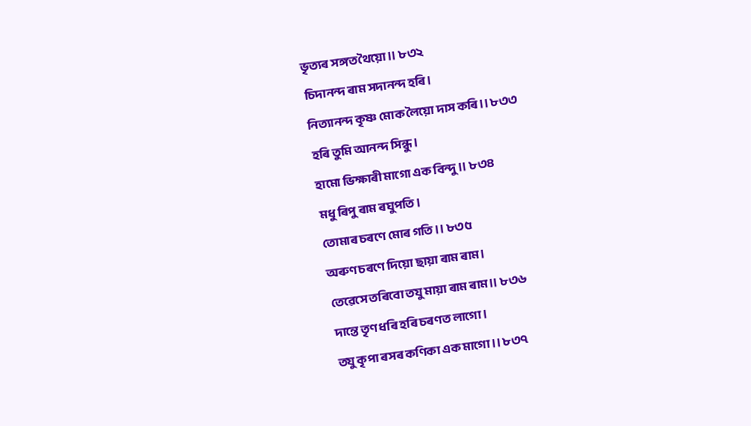ভৃত্যৰ সঙ্গত থৈয়ো।। ৮৩২
চিদানন্দ ৰাম সদানন্দ হৰি।
নিত্যানন্দ কৃষ্ণ মোক লৈয়ো দাস কৰি।। ৮৩৩
হৰি তুমি আনন্দ সিন্ধু।
হামো ভিক্ষাৰী মাগো এক বিন্দু।। ৮৩৪
মধু ৰিপু ৰাম ৰঘুপতি।
তোমাৰ চৰণে মোৰ গতি।। ৮৩৫
অৰুণ চৰণে দিয়ো ছায়া ৰাম ৰাম।
তেৱেসে তৰিবো তযু মায়া ৰাম ৰাম।। ৮৩৬
দান্তে তৃণ ধৰি হৰি চৰণত লাগো।
তযু কৃপা ৰসৰ কণিকা এক মাগো।। ৮৩৭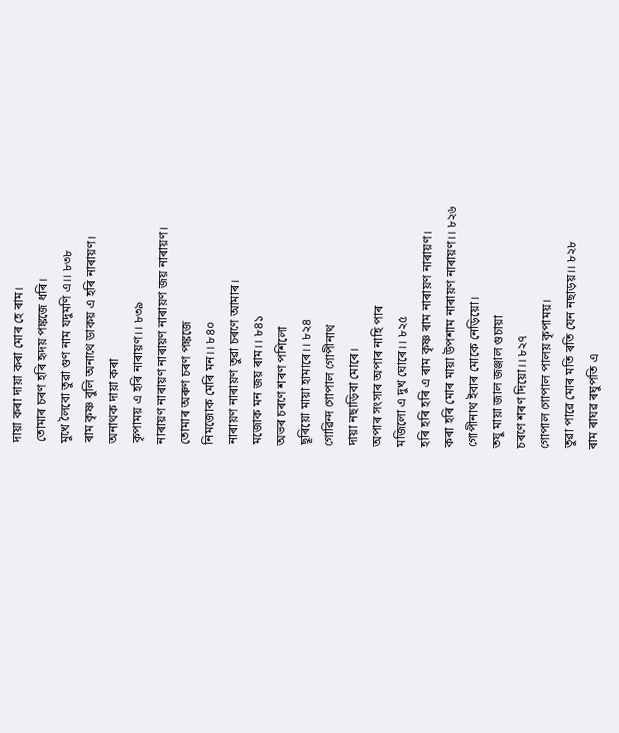দায়া কৰা দায়া কৰা মোৰ হে ৰাম।
তোমাৰ চৰণ হৰি হৃদয় পঙ্কজে ধৰি।
মুখে লৈবো তুৱা গুণ নাম যদুমণি এ।। ৮৩৮
ৰাম কৃষ্ণ বুলি অনাথে ডাকয় এ হৰি নাৰায়ণ।
অনাথক দায়া কৰা
কৃপাময় এ হৰি নাৰায়ণ।। ৮৩৯
নাৰায়ণ নাৰায়ণ নাৰায়ণ নাৰায়ণ জয় নাৰায়ণ।
তোমাৰ অৰুণ চৰণ পঙ্কজে
নিমজোক মেৰি মন।। ৮৪০
নাৰায়ণ নাৰায়ণ তুৱা চৰণে আমাৰ।
মজোক মন জয় ৰাম।। ৮৪১
অভৰ চৰণে শৰণ পশিলো
ছূৰিয়ো মায়া হামাৰে।। ৮২৪
গোৱিন্দ গোপাল গোপীনাথ
দায়া নছাড়িবা মোৰে।
অপাৰ সংসাৰ অপাৰ নাহি পাৰ
মজিলো এ দুখ ঘোৰে।। ৮২৫
হৰি হৰি হৰি এ ৰাম কৃষ্ণ ৰাম নাৰায়ণ নাৰায়ণ।
কৰা হৰি মোৰ মায়া উপশাম নাৰায়ণ নাৰায়ণ।। ৮২৬
গোপীনাথ ইবাৰ মোকে নেড়িয়ো।
তযু মায়া জাল জঞ্জাল গুচায়া
চৰণে শৰণ দিয়ো।। ৮২৭
গোপাল গোপাল পালয় কৃপাময়।
তুৱা পাৱে মোৰ মতি ৰতি যেন নছাড়য়।। ৮২৮
ৰাম ৰাঘৱ ৰঘুপতি এ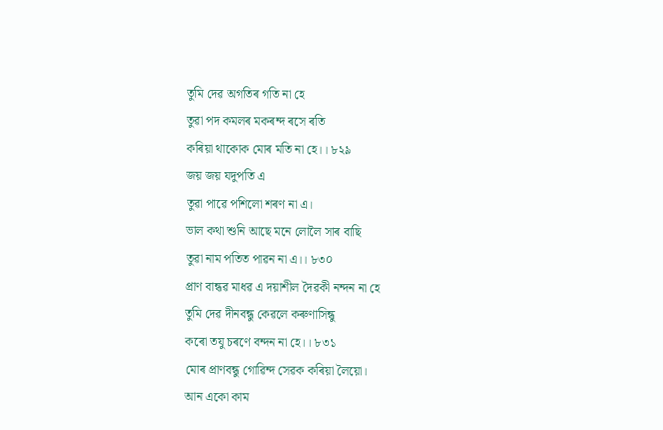তুমি দেৱ অগতিৰ গতি না হে
তুৱা পদ কমলৰ মকৰন্দ ৰসে ৰতি
কৰিয়া থাকোক মোৰ মতি না হে।। ৮২৯
জয় জয় যদুপতি এ
তুৱা পাৱে পশিলো শৰণ না এ।
ভাল কথা শুনি আছে মনে লোলৈ সাৰ বাছি
তুৱা নাম পতিত পাৱন না এ।। ৮৩০
প্ৰাণ বান্ধৱ মাধৱ এ দয়াশীল দৈৱকী নন্দন না হে
তুমি দেৱ দীনবন্ধু কেৱলে কৰুণাসিন্ধু
কৰো তযু চৰণে বন্দন না হে।। ৮৩১
মোৰ প্ৰাণবন্ধু গোৱিন্দ সেৱক কৰিয়া লৈয়ো।
আন একো কাম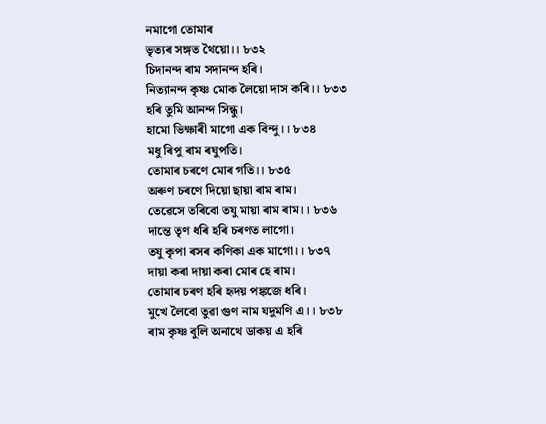নমাগো তোমাৰ
ভৃত্যৰ সঙ্গত থৈয়ো।। ৮৩২
চিদানন্দ ৰাম সদানন্দ হৰি।
নিত্যানন্দ কৃষ্ণ মোক লৈয়ো দাস কৰি।। ৮৩৩
হৰি তুমি আনন্দ সিন্ধু।
হামো ভিক্ষাৰী মাগো এক বিন্দু।। ৮৩৪
মধু ৰিপু ৰাম ৰঘুপতি।
তোমাৰ চৰণে মোৰ গতি।। ৮৩৫
অৰুণ চৰণে দিয়ো ছায়া ৰাম ৰাম।
তেৱেসে তৰিবো তযু মায়া ৰাম ৰাম।। ৮৩৬
দান্তে তৃণ ধৰি হৰি চৰণত লাগো।
তযু কৃপা ৰসৰ কণিকা এক মাগো।। ৮৩৭
দায়া কৰা দায়া কৰা মোৰ হে ৰাম।
তোমাৰ চৰণ হৰি হৃদয় পঙ্কজে ধৰি।
মুখে লৈবো তুৱা গুণ নাম যদুমণি এ।। ৮৩৮
ৰাম কৃষ্ণ বুলি অনাথে ডাকয় এ হৰি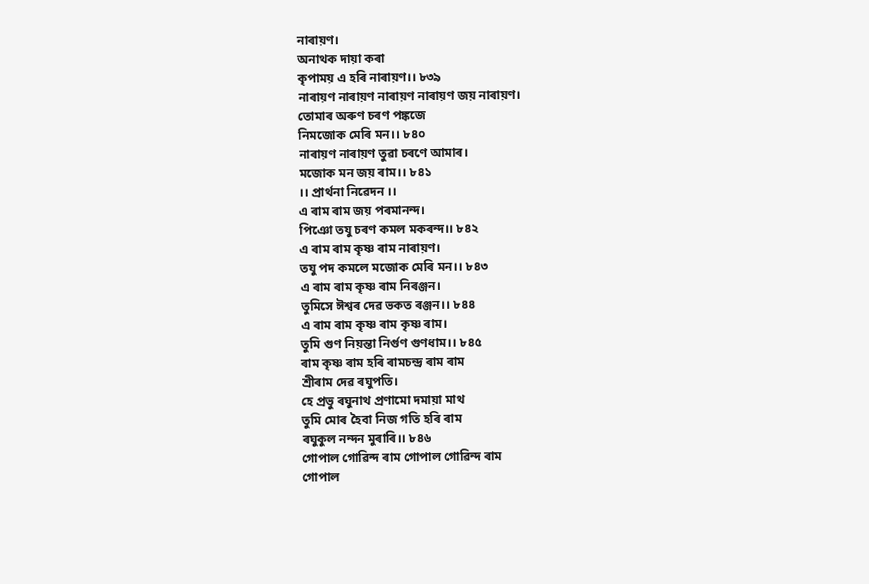নাৰায়ণ।
অনাথক দায়া কৰা
কৃপাময় এ হৰি নাৰায়ণ।। ৮৩৯
নাৰায়ণ নাৰায়ণ নাৰায়ণ নাৰায়ণ জয় নাৰায়ণ।
তোমাৰ অৰুণ চৰণ পঙ্কজে
নিমজোক মেৰি মন।। ৮৪০
নাৰায়ণ নাৰায়ণ তুৱা চৰণে আমাৰ।
মজোক মন জয় ৰাম।। ৮৪১
।। প্ৰাৰ্থনা নিৱেদন ।।
এ ৰাম ৰাম জয় পৰমানন্দ।
পিঞো তযু চৰণ কমল মকৰন্দ।। ৮৪২
এ ৰাম ৰাম কৃষ্ণ ৰাম নাৰায়ণ।
তযু পদ কমলে মজোক মেৰি মন।। ৮৪৩
এ ৰাম ৰাম কৃষ্ণ ৰাম নিৰঞ্জন।
তুমিসে ঈশ্বৰ দেৱ ভকত ৰঞ্জন।। ৮৪৪
এ ৰাম ৰাম কৃষ্ণ ৰাম কৃষ্ণ ৰাম।
তুমি গুণ নিয়ন্তা নিৰ্গুণ গুণধাম।। ৮৪৫
ৰাম কৃষ্ণ ৰাম হৰি ৰামচন্দ্ৰ ৰাম ৰাম
শ্ৰীৰাম দেৱ ৰঘুপতি।
হে প্ৰভু ৰঘুনাথ প্ৰণামো দমায়া মাথ
তুমি মোৰ হৈবা নিজ গতি হৰি ৰাম
ৰঘুকুল নন্দন মুৰাৰি।। ৮৪৬
গোপাল গোৱিন্দ ৰাম গোপাল গোৱিন্দ ৰাম
গোপাল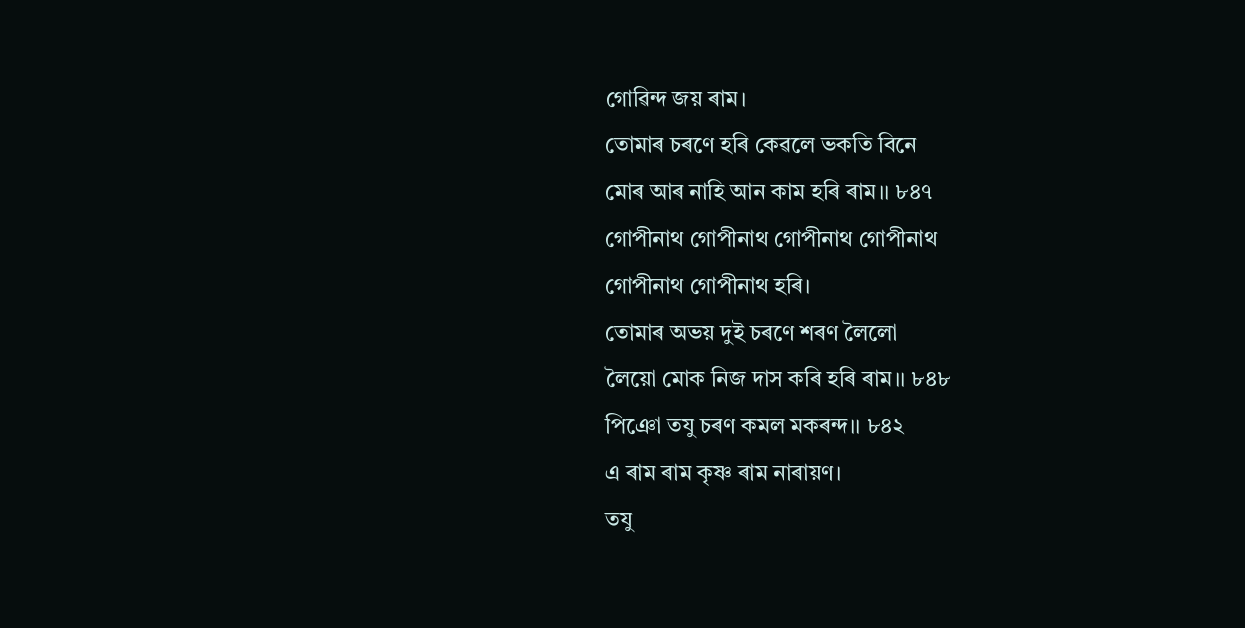গোৱিন্দ জয় ৰাম।
তোমাৰ চৰণে হৰি কেৱলে ভকতি বিনে
মোৰ আৰ নাহি আন কাম হৰি ৰাম।। ৮৪৭
গোপীনাথ গোপীনাথ গোপীনাথ গোপীনাথ
গোপীনাথ গোপীনাথ হৰি।
তোমাৰ অভয় দুই চৰণে শৰণ লৈলো
লৈয়ো মোক নিজ দাস কৰি হৰি ৰাম।। ৮৪৮
পিঞো তযু চৰণ কমল মকৰন্দ।। ৮৪২
এ ৰাম ৰাম কৃষ্ণ ৰাম নাৰায়ণ।
তযু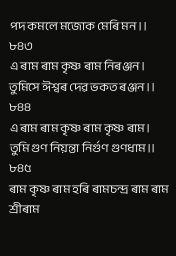পদ কমলে মজোক মেৰি মন।। ৮৪৩
এ ৰাম ৰাম কৃষ্ণ ৰাম নিৰঞ্জন।
তুমিসে ঈশ্বৰ দেৱ ভকত ৰঞ্জন।। ৮৪৪
এ ৰাম ৰাম কৃষ্ণ ৰাম কৃষ্ণ ৰাম।
তুমি গুণ নিয়ন্তা নিৰ্গুণ গুণধাম।। ৮৪৫
ৰাম কৃষ্ণ ৰাম হৰি ৰামচন্দ্ৰ ৰাম ৰাম
শ্ৰীৰাম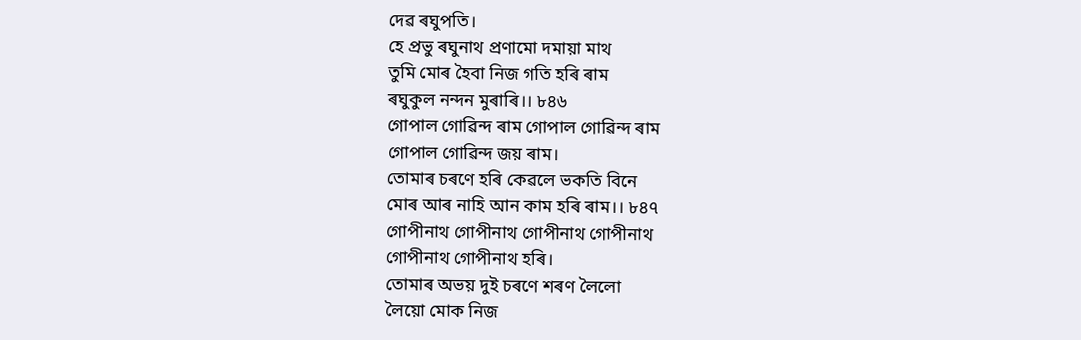দেৱ ৰঘুপতি।
হে প্ৰভু ৰঘুনাথ প্ৰণামো দমায়া মাথ
তুমি মোৰ হৈবা নিজ গতি হৰি ৰাম
ৰঘুকুল নন্দন মুৰাৰি।। ৮৪৬
গোপাল গোৱিন্দ ৰাম গোপাল গোৱিন্দ ৰাম
গোপাল গোৱিন্দ জয় ৰাম।
তোমাৰ চৰণে হৰি কেৱলে ভকতি বিনে
মোৰ আৰ নাহি আন কাম হৰি ৰাম।। ৮৪৭
গোপীনাথ গোপীনাথ গোপীনাথ গোপীনাথ
গোপীনাথ গোপীনাথ হৰি।
তোমাৰ অভয় দুই চৰণে শৰণ লৈলো
লৈয়ো মোক নিজ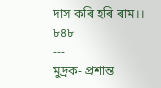দাস কৰি হৰি ৰাম।। ৮৪৮
---
মুদ্ৰক- প্ৰশান্ত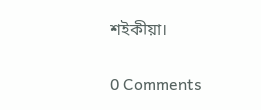শইকীয়া।

0 Comments